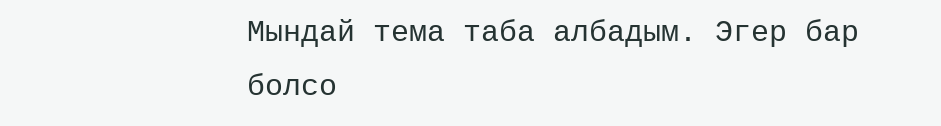Мындай тема таба албадым. Эгер бар болсо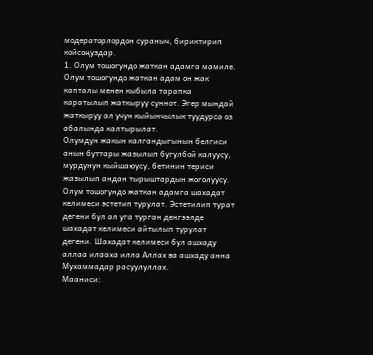модераторлордон сураныч, бириктирип койсоңуздар.
1. Олум тошогундо жаткан адамга мамиле.
Олум тошогундо жаткан адам он жак капталы менен кыбыла тарапка каратылып жаткыруу суннот. Эгер мындай жаткыруу ал учун кыйынчылык туудурса оз абалында калтырылат.
Олумдун жакын калгандыгынын белгиси анын буттары жазылып бугулбой калуусу, мурдунун кыйшаюусу, бетинин териси жазылып андан тырыштардын жоголуусу.
Олум тошогундо жаткан адамга шахадат келимеси эстетип турулат. Эстетилип турат дегени бул ал уга турган денгээлде шахадат келимеси айтылып турулат дегени. Шахадат келимеси бул ашхаду аллаа илааха илла Аллах ва ашхаду анна Мухаммадар расуулуллах.
Мааниси: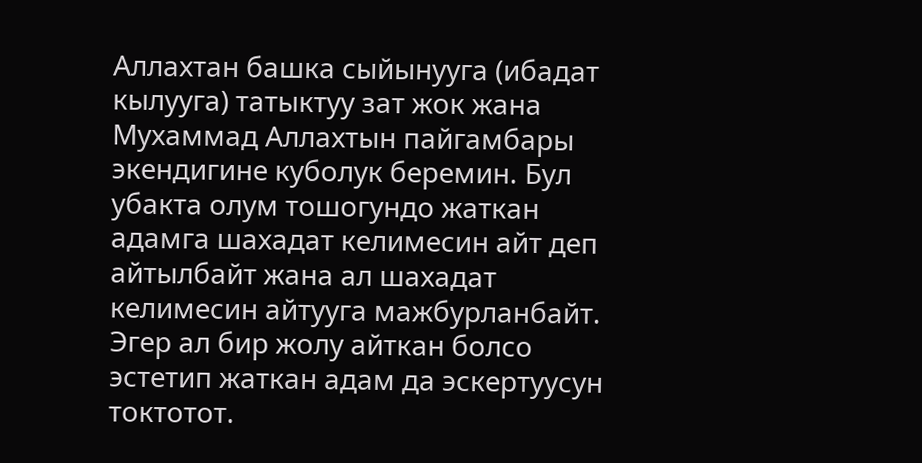Аллахтан башка сыйынууга (ибадат кылууга) татыктуу зат жок жана Мухаммад Аллахтын пайгамбары экендигине куболук беремин. Бул убакта олум тошогундо жаткан адамга шахадат келимесин айт деп айтылбайт жана ал шахадат келимесин айтууга мажбурланбайт.
Эгер ал бир жолу айткан болсо эстетип жаткан адам да эскертуусун токтотот.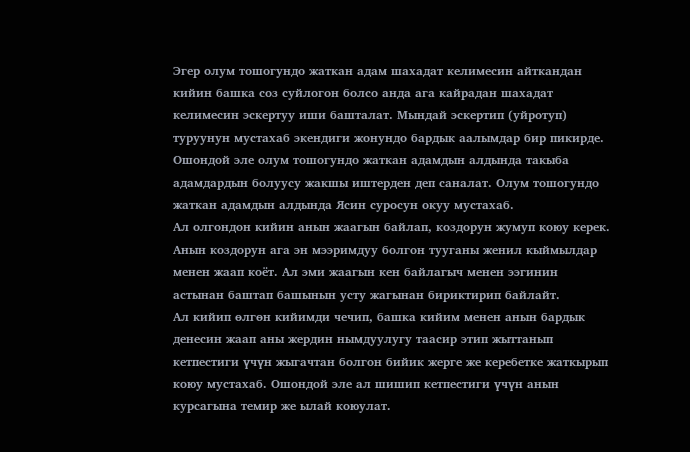Эгер олум тошогундо жаткан адам шахадат келимесин айткандан кийин башка соз суйлогон болсо анда ага кайрадан шахадат келимесин эскертуу иши башталат. Мындай эскертип (уйротуп) туруунун мустахаб экендиги жонундо бардык аалымдар бир пикирде.
Ошондой эле олум тошогундо жаткан адамдын алдында такыба адамдардын болуусу жакшы иштерден деп саналат. Олум тошогундо жаткан адамдын алдында Ясин суросун окуу мустахаб.
Ал олгондон кийин анын жаагын байлап, коздорун жумуп коюу керек. Анын коздорун ага эн мээримдуу болгон тууганы женил кыймылдар менен жаап коёт. Ал эми жаагын кен байлагыч менен ээгинин астынан баштап башынын усту жагынан бириктирип байлайт.
Ал кийип өлгөн кийимди чечип, башка кийим менен анын бардык денесин жаап аны жердин нымдуулугу таасир этип жыттанып кетпестиги үчүн жыгачтан болгон бийик жерге же керебетке жаткырып коюу мустахаб. Ошондой эле ал шишип кетпестиги үчүн анын курсагына темир же ылай коюулат.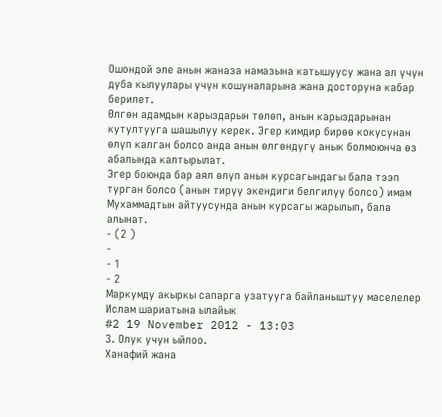Ошондой эле анын жаназа намазына катышуусу жана ал үчүн дуба кылуулары үчүн кошуналарына жана досторуна кабар берилет.
Өлгөн адамдын карыздарын төлөп, анын карыздарынан кутултууга шашылуу керек. Эгер кимдир бирөө кокусунан өлүп калган болсо анда анын өлгөндүгү анык болмоюнча өз абалында калтырылат.
Эгер боюнда бар аял өлүп анын курсагындагы бала тээп турган болсо (анын тирүү экендиги белгилүү болсо) имам Мухаммадтын айтуусунда анын курсагы жарылып, бала алынат.
- (2 )
-
- 1
- 2
Маркумду акыркы сапарга узатууга байланыштуу маселелер Ислам шариатына ылайык
#2 19 November 2012 - 13:03
3. Олук учун ыйлоо.
Ханафий жана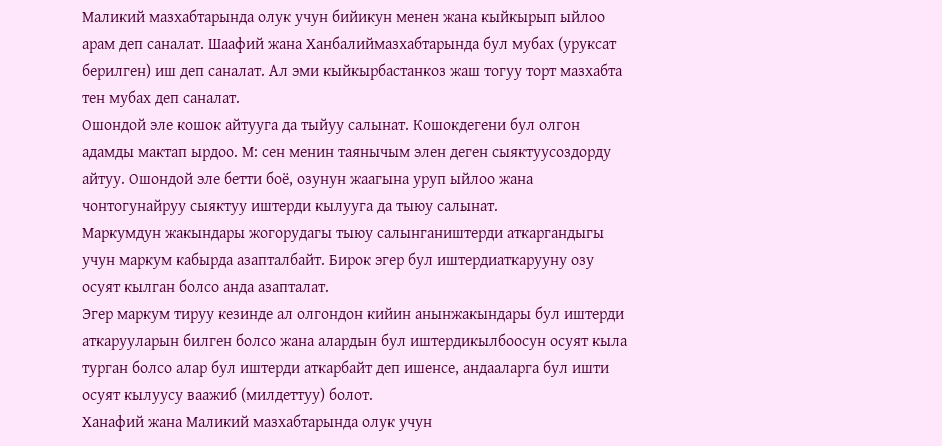Маликий мазхабтарында олук учун бийикун менен жана кыйкырып ыйлоо арам деп саналат. Шаафий жана Ханбалиймазхабтарында бул мубах (уруксат берилген) иш деп саналат. Ал эми кыйкырбастанкоз жаш тогуу торт мазхабта тен мубах деп саналат.
Ошондой эле кошок айтууга да тыйуу салынат. Кошокдегени бул олгон адамды мактап ырдоо. М: сен менин таянычым элен деген сыяктуусоздорду айтуу. Ошондой эле бетти боё, озунун жаагына уруп ыйлоо жана чонтогунайруу сыяктуу иштерди кылууга да тыюу салынат.
Маркумдун жакындары жогорудагы тыюу салынгаништерди аткаргандыгы учун маркум кабырда азапталбайт. Бирок эгер бул иштердиаткарууну озу осуят кылган болсо анда азапталат.
Эгер маркум тируу кезинде ал олгондон кийин анынжакындары бул иштерди аткарууларын билген болсо жана алардын бул иштердикылбоосун осуят кыла турган болсо алар бул иштерди аткарбайт деп ишенсе, андааларга бул ишти осуят кылуусу ваажиб (милдеттуу) болот.
Ханафий жана Маликий мазхабтарында олук учун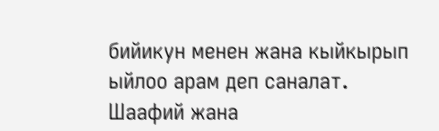бийикун менен жана кыйкырып ыйлоо арам деп саналат. Шаафий жана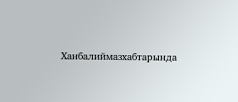Ханбалиймазхабтарында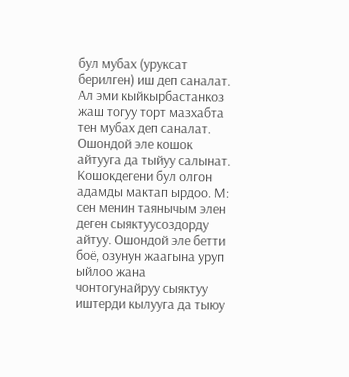бул мубах (уруксат берилген) иш деп саналат. Ал эми кыйкырбастанкоз жаш тогуу торт мазхабта тен мубах деп саналат.
Ошондой эле кошок айтууга да тыйуу салынат. Кошокдегени бул олгон адамды мактап ырдоо. М: сен менин таянычым элен деген сыяктуусоздорду айтуу. Ошондой эле бетти боё, озунун жаагына уруп ыйлоо жана чонтогунайруу сыяктуу иштерди кылууга да тыюу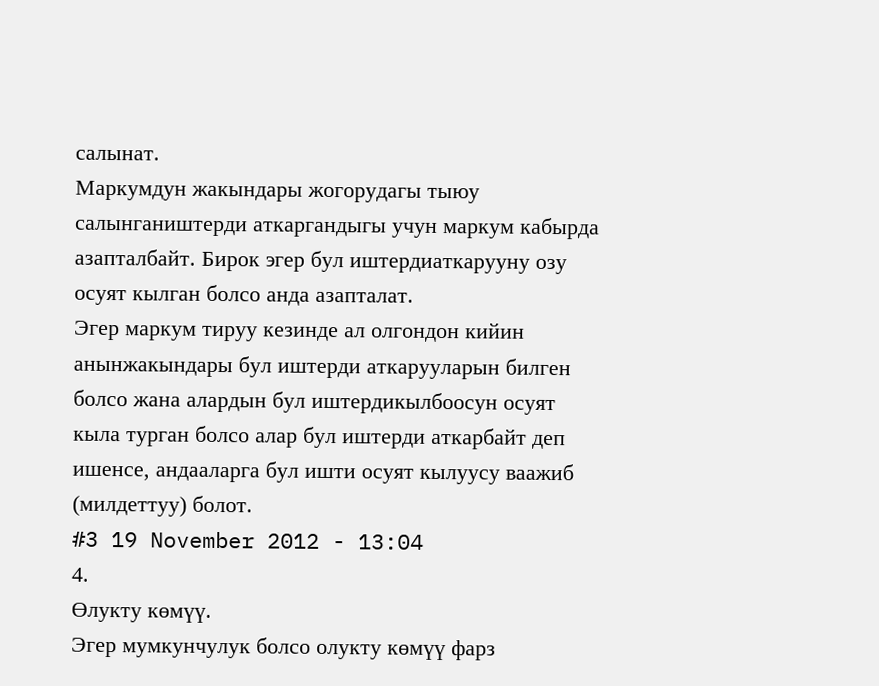салынат.
Маркумдун жакындары жогорудагы тыюу салынгаништерди аткаргандыгы учун маркум кабырда азапталбайт. Бирок эгер бул иштердиаткарууну озу осуят кылган болсо анда азапталат.
Эгер маркум тируу кезинде ал олгондон кийин анынжакындары бул иштерди аткарууларын билген болсо жана алардын бул иштердикылбоосун осуят кыла турган болсо алар бул иштерди аткарбайт деп ишенсе, андааларга бул ишти осуят кылуусу ваажиб (милдеттуу) болот.
#3 19 November 2012 - 13:04
4.
Өлукту көмүү.
Эгер мумкунчулук болсо олукту көмүү фарз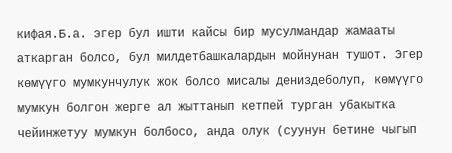кифая.Б.а. эгер бул ишти кайсы бир мусулмандар жамааты аткарган болсо, бул милдетбашкалардын мойнунан тушот. Эгер көмүүго мумкунчулук жок болсо мисалы дениздеболуп, көмүүго мумкун болгон жерге ал жыттанып кетпей турган убакытка чейинжетуу мумкун болбосо, анда олук (суунун бетине чыгып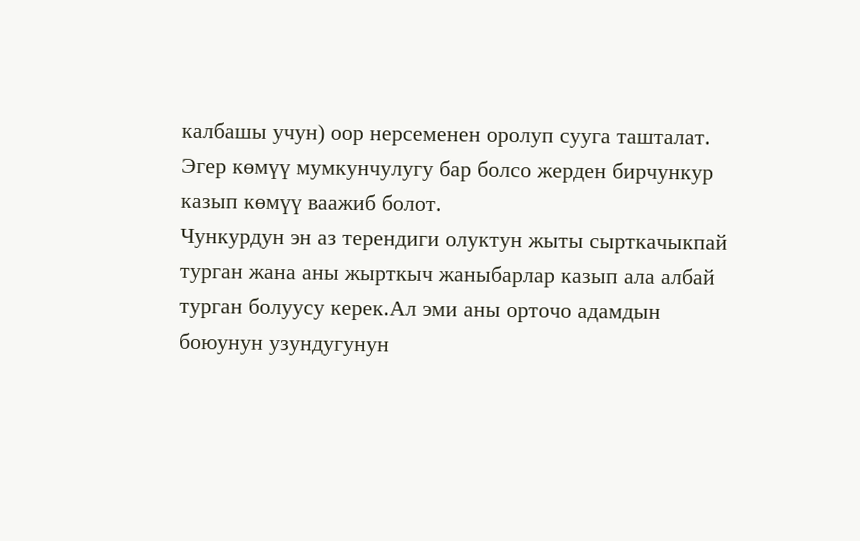калбашы учун) оор нерсеменен оролуп сууга ташталат.
Эгер көмүү мумкунчулугу бар болсо жерден бирчункур казып көмүү ваажиб болот.
Чункурдун эн аз терендиги олуктун жыты сырткачыкпай турган жана аны жырткыч жаныбарлар казып ала албай турган болуусу керек.Ал эми аны орточо адамдын боюунун узундугунун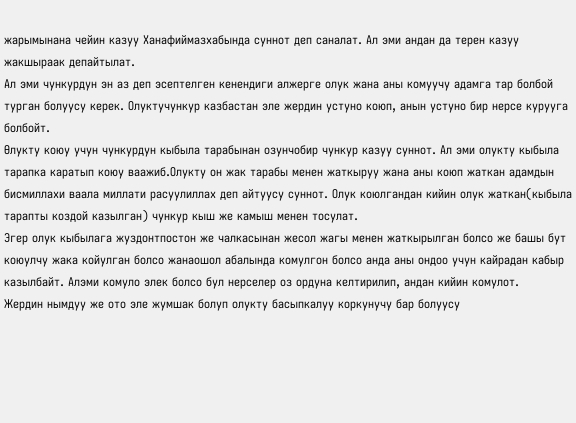жарымынана чейин казуу Ханафиймазхабында суннот деп саналат. Ал эми андан да терен казуу жакшыраак депайтылат.
Ал эми чункурдун эн аз деп эсептелген кенендиги алжерге олук жана аны комуучу адамга тар болбой турган болуусу керек. Олуктучункур казбастан эле жердин устуно коюп, анын устуно бир нерсе курууга болбойт.
Өлукту коюу учун чункурдун кыбыла тарабынан озунчобир чункур казуу суннот. Ал эми олукту кыбыла тарапка каратып коюу ваажиб.Олукту он жак тарабы менен жаткыруу жана аны коюп жаткан адамдын бисмиллахи ваала миллати расуулиллах деп айтуусу суннот. Олук коюлгандан кийин олук жаткан(кыбыла тарапты коздой казылган) чункур кыш же камыш менен тосулат.
Эгер олук кыбылага жуздонтпостон же чалкасынан жесол жагы менен жаткырылган болсо же башы бут коюулчу жака койулган болсо жанаошол абалында комулгон болсо анда аны ондоо учун кайрадан кабыр казылбайт. Алэми комуло элек болсо бул нерселер оз ордуна келтирилип, андан кийин комулот.
Жердин нымдуу же ото эле жумшак болуп олукту басыпкалуу коркунучу бар болуусу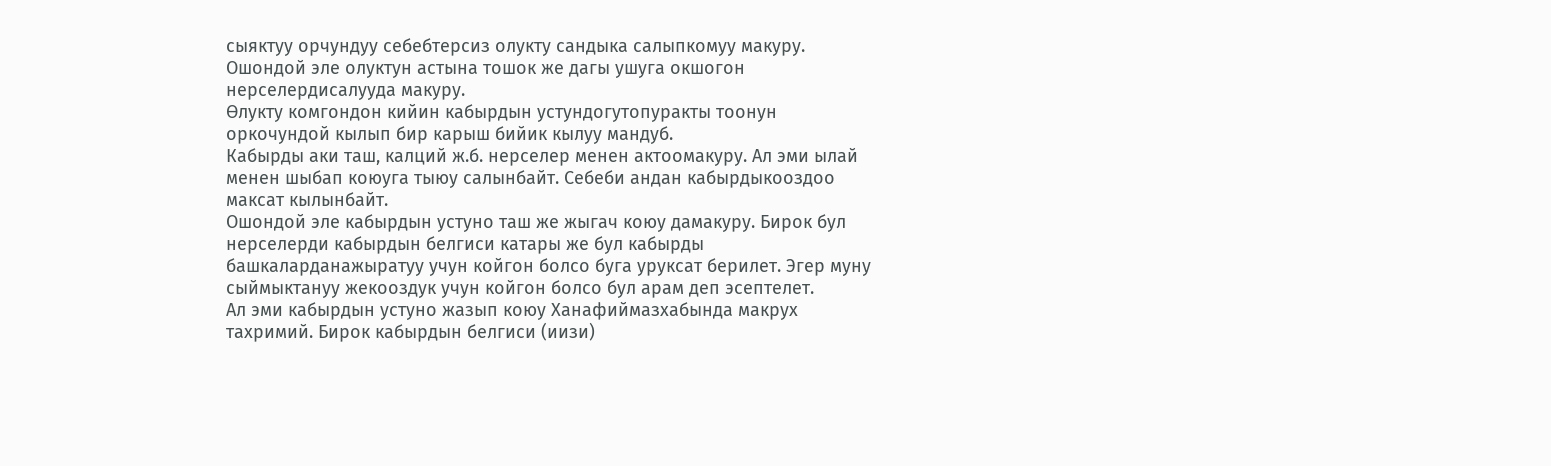сыяктуу орчундуу себебтерсиз олукту сандыка салыпкомуу макуру. Ошондой эле олуктун астына тошок же дагы ушуга окшогон нерселердисалууда макуру.
Өлукту комгондон кийин кабырдын устундогутопуракты тоонун оркочундой кылып бир карыш бийик кылуу мандуб.
Кабырды аки таш, калций ж.б. нерселер менен актоомакуру. Ал эми ылай менен шыбап коюуга тыюу салынбайт. Себеби андан кабырдыкооздоо максат кылынбайт.
Ошондой эле кабырдын устуно таш же жыгач коюу дамакуру. Бирок бул нерселерди кабырдын белгиси катары же бул кабырды башкаларданажыратуу учун койгон болсо буга уруксат берилет. Эгер муну сыймыктануу жекооздук учун койгон болсо бул арам деп эсептелет.
Ал эми кабырдын устуно жазып коюу Ханафиймазхабында макрух тахримий. Бирок кабырдын белгиси (иизи)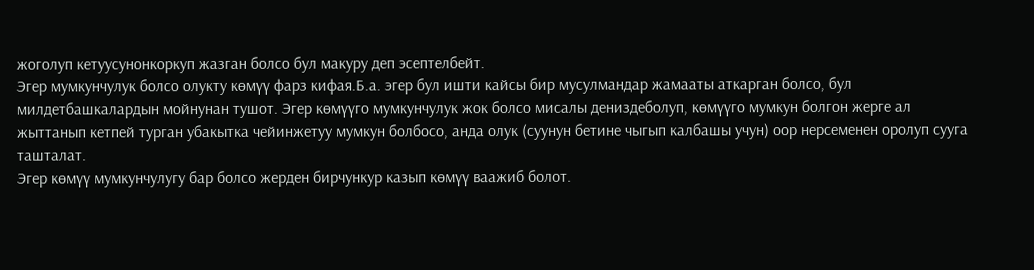жоголуп кетуусунонкоркуп жазган болсо бул макуру деп эсептелбейт.
Эгер мумкунчулук болсо олукту көмүү фарз кифая.Б.а. эгер бул ишти кайсы бир мусулмандар жамааты аткарган болсо, бул милдетбашкалардын мойнунан тушот. Эгер көмүүго мумкунчулук жок болсо мисалы дениздеболуп, көмүүго мумкун болгон жерге ал жыттанып кетпей турган убакытка чейинжетуу мумкун болбосо, анда олук (суунун бетине чыгып калбашы учун) оор нерсеменен оролуп сууга ташталат.
Эгер көмүү мумкунчулугу бар болсо жерден бирчункур казып көмүү ваажиб болот.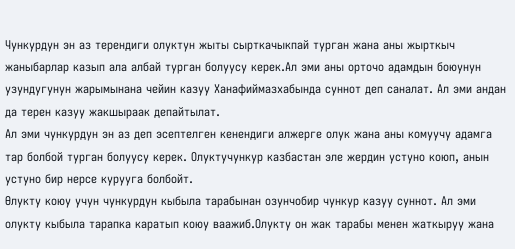Чункурдун эн аз терендиги олуктун жыты сырткачыкпай турган жана аны жырткыч жаныбарлар казып ала албай турган болуусу керек.Ал эми аны орточо адамдын боюунун узундугунун жарымынана чейин казуу Ханафиймазхабында суннот деп саналат. Ал эми андан да терен казуу жакшыраак депайтылат.
Ал эми чункурдун эн аз деп эсептелген кенендиги алжерге олук жана аны комуучу адамга тар болбой турган болуусу керек. Олуктучункур казбастан эле жердин устуно коюп, анын устуно бир нерсе курууга болбойт.
Өлукту коюу учун чункурдун кыбыла тарабынан озунчобир чункур казуу суннот. Ал эми олукту кыбыла тарапка каратып коюу ваажиб.Олукту он жак тарабы менен жаткыруу жана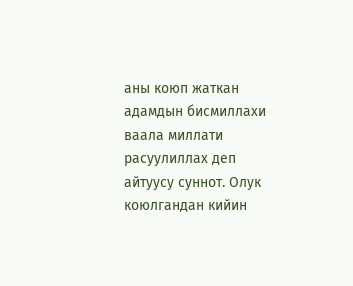аны коюп жаткан адамдын бисмиллахи ваала миллати расуулиллах деп айтуусу суннот. Олук коюлгандан кийин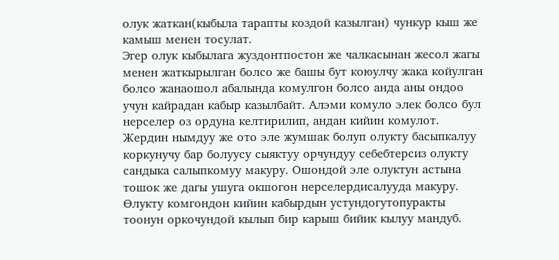олук жаткан(кыбыла тарапты коздой казылган) чункур кыш же камыш менен тосулат.
Эгер олук кыбылага жуздонтпостон же чалкасынан жесол жагы менен жаткырылган болсо же башы бут коюулчу жака койулган болсо жанаошол абалында комулгон болсо анда аны ондоо учун кайрадан кабыр казылбайт. Алэми комуло элек болсо бул нерселер оз ордуна келтирилип, андан кийин комулот.
Жердин нымдуу же ото эле жумшак болуп олукту басыпкалуу коркунучу бар болуусу сыяктуу орчундуу себебтерсиз олукту сандыка салыпкомуу макуру. Ошондой эле олуктун астына тошок же дагы ушуга окшогон нерселердисалууда макуру.
Өлукту комгондон кийин кабырдын устундогутопуракты тоонун оркочундой кылып бир карыш бийик кылуу мандуб.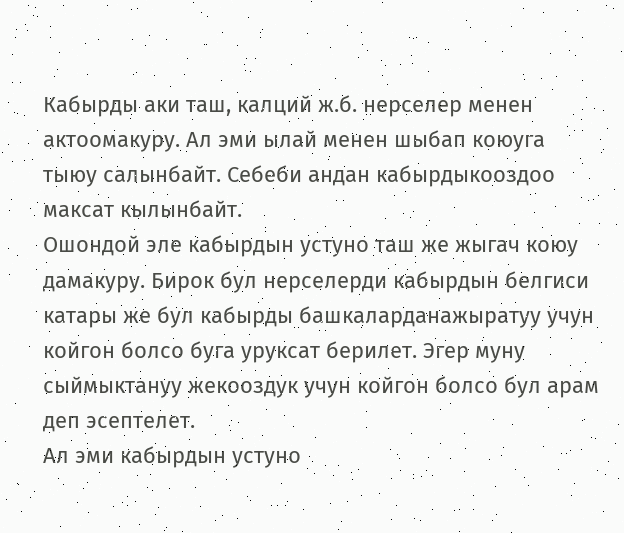Кабырды аки таш, калций ж.б. нерселер менен актоомакуру. Ал эми ылай менен шыбап коюуга тыюу салынбайт. Себеби андан кабырдыкооздоо максат кылынбайт.
Ошондой эле кабырдын устуно таш же жыгач коюу дамакуру. Бирок бул нерселерди кабырдын белгиси катары же бул кабырды башкаларданажыратуу учун койгон болсо буга уруксат берилет. Эгер муну сыймыктануу жекооздук учун койгон болсо бул арам деп эсептелет.
Ал эми кабырдын устуно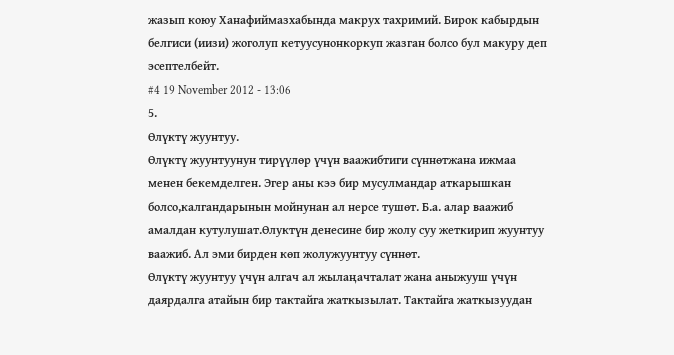жазып коюу Ханафиймазхабында макрух тахримий. Бирок кабырдын белгиси (иизи) жоголуп кетуусунонкоркуп жазган болсо бул макуру деп эсептелбейт.
#4 19 November 2012 - 13:06
5.
Өлүктү жуунтуу.
Өлүктү жуунтуунун тирүүлөр үчүн ваажибтиги сүннөтжана ижмаа менен бекемделген. Эгер аны кээ бир мусулмандар аткарышкан болсо,калгандарынын мойнунан ал нерсе тушөт. Б.а. алар ваажиб амалдан кутулушат.Өлуктүн денесине бир жолу суу жеткирип жуунтуу ваажиб. Ал эми бирден көп жолужуунтуу сүннөт.
Өлүктү жуунтуу үчүн алгач ал жылаңачталат жана аныжууш үчүн даярдалга атайын бир тактайга жаткызылат. Тактайга жаткызуудан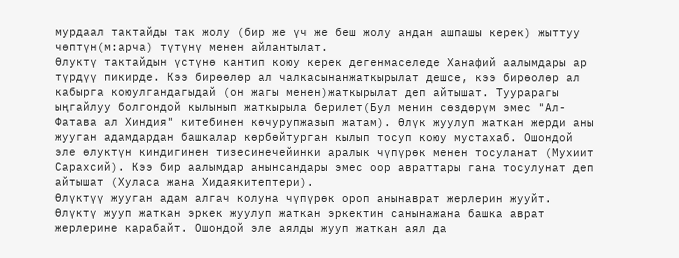мурдаал тактайды так жолу (бир же үч же беш жолу андан ашпашы керек) жыттуу чөптүн(м:арча) түтүнү менен айлантылат.
Өлуктү тактайдын үстүнө кантип коюу керек дегенмаселеде Ханафий аалымдары ар түрдүү пикирде. Кээ бирөөлөр ал чалкасынанжаткырылат дешсе, кээ бирөолөр ал кабырга коюулгандагыдай (он жагы менен)жаткырылат деп айтышат. Туурарагы ыңгайлуу болгондой кылынып жаткырыла берилет(Бул менин сөздөрүм эмес "Ал-Фатава ал Хиндия" китебинен көчурупжазып жатам). Өлүк жуулуп жаткан жерди аны жууган адамдардан башкалар көрбөйтурган кылып тосуп коюу мустахаб. Ошондой эле өлуктүн киндигинен тизесинечейинки аралык чүпүрөк менен тосуланат (Мухиит Сарахсий). Кээ бир аалымдар анынсандары эмес оор авраттары гана тосулунат деп айтышат (Хуласа жана Хидаякитептери).
Өлүктүү жууган адам алгач колуна чүпүрөк ороп анынаврат жерлерин жууйт. Өлүктү жууп жаткан эркек жуулуп жаткан эркектин санынажана башка аврат жерлерине карабайт. Ошондой эле аялды жууп жаткан аял да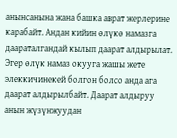анынсанына жана башка аврат жерлерине карабайт. Андан кийин өлүкө намазга даараталгандай кылып даарат алдырылат. Эгер өлүк намаз окууга жашы жете элеккичинекей болгон болсо анда ага даарат алдырылбайт. Даарат алдыруу анын жүзүнжуудан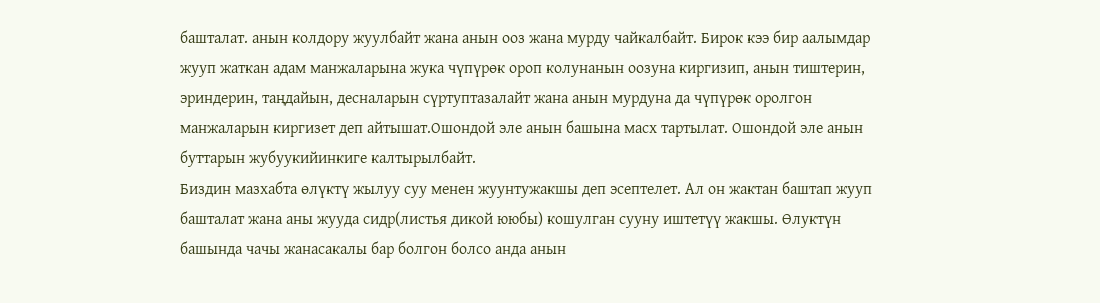башталат. анын колдору жуулбайт жана анын ооз жана мурду чайкалбайт. Бирок кээ бир аалымдар жууп жаткан адам манжаларына жука чүпүрөк ороп колунанын оозуна киргизип, анын тиштерин, эриндерин, таңдайын, десналарын сүртуптазалайт жана анын мурдуна да чүпүрөк оролгон манжаларын киргизет деп айтышат.Ошондой эле анын башына масх тартылат. Ошондой эле анын буттарын жубуукийинкиге калтырылбайт.
Биздин мазхабта өлүктү жылуу суу менен жуунтужакшы деп эсептелет. Ал он жактан баштап жууп башталат жана аны жууда сидр(листья дикой ююбы) кошулган сууну иштетүү жакшы. Өлуктүн башында чачы жанасакалы бар болгон болсо анда анын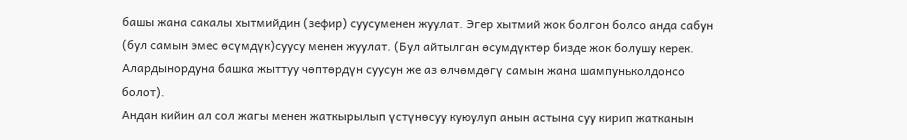башы жана сакалы хытмийдин (зефир) суусуменен жуулат. Эгер хытмий жок болгон болсо анда сабун (бул самын эмес өсүмдүк)суусу менен жуулат. (Бул айтылган өсумдүктөр бизде жок болушу керек. Алардынордуна башка жыттуу чөптөрдүн суусун же аз өлчөмдөгү самын жана шампуньколдонсо болот).
Андан кийин ал сол жагы менен жаткырылып үстүнөсуу куюулуп анын астына суу кирип жатканын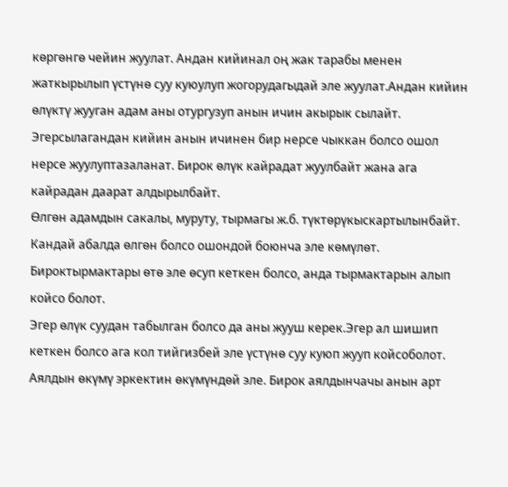көргөнгө чейин жуулат. Андан кийинал оң жак тарабы менен жаткырылып үстүнө суу куюулуп жогорудагыдай эле жуулат.Андан кийин өлүктү жууган адам аны отургузуп анын ичин акырык сылайт. Эгерсылагандан кийин анын ичинен бир нерсе чыккан болсо ошол нерсе жуулуптазаланат. Бирок өлүк кайрадат жуулбайт жана ага кайрадан даарат алдырылбайт.
Өлгөн адамдын сакалы, муруту, тырмагы ж.б. түктөрүкыскартылынбайт. Кандай абалда өлгөн болсо ошондой боюнча эле көмүлөт. Бироктырмактары өтө эле өсуп кеткен болсо, анда тырмактарын алып койсо болот.
Эгер өлүк суудан табылган болсо да аны жууш керек.Эгер ал шишип кеткен болсо ага кол тийгизбей эле үстүнө суу куюп жууп койсоболот.
Аялдын өкүмү эркектин өкүмүндөй эле. Бирок аялдынчачы анын арт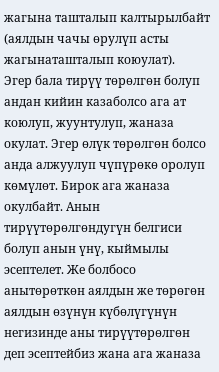жагына ташталып калтырылбайт (аялдын чачы өрулүп асты жагынаташталып коюулат).
Эгер бала тирүү төрөлгөн болуп андан кийин казаболсо ага ат коюлуп, жуунтулуп, жаназа окулат. Эгер өлүк төрөлгөн болсо анда алжуулуп чүпүрөкө оролуп көмүлөт. Бирок ага жаназа окулбайт. Анын тирүүтөрөлгөндугүн белгиси болуп анын үнү, кыймылы эсептелет. Же болбосо анытөрөткөн аялдын же төрөгөн аялдын өзүнүн күбөлүгүнүн негизинде аны тирүүтөрөлгөн деп эсептейбиз жана ага жаназа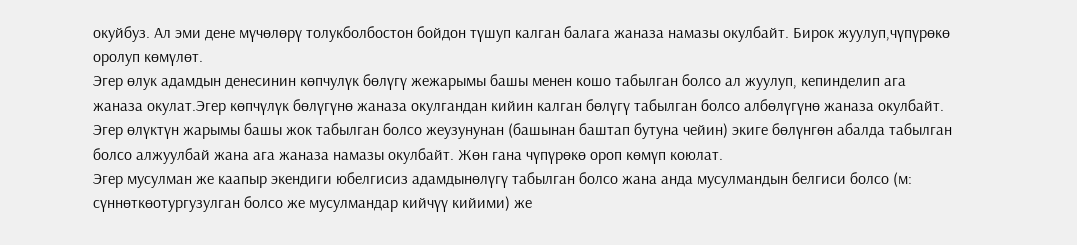окуйбуз. Ал эми дене мүчөлөрү толукболбостон бойдон түшуп калган балага жаназа намазы окулбайт. Бирок жуулуп,чүпүрөкө оролуп көмүлөт.
Эгер өлук адамдын денесинин көпчулүк бөлүгү жежарымы башы менен кошо табылган болсо ал жуулуп, кепинделип ага жаназа окулат.Эгер көпчүлүк бөлүгүнө жаназа окулгандан кийин калган бөлүгү табылган болсо албөлүгүнө жаназа окулбайт.
Эгер өлүктүн жарымы башы жок табылган болсо жеузунунан (башынан баштап бутуна чейин) экиге бөлүнгөн абалда табылган болсо алжуулбай жана ага жаназа намазы окулбайт. Жөн гана чүпүрөкө ороп көмүп коюлат.
Эгер мусулман же каапыр экендиги юбелгисиз адамдынөлүгү табылган болсо жана анда мусулмандын белгиси болсо (м: сүннөткөотургузулган болсо же мусулмандар кийчүү кийими) же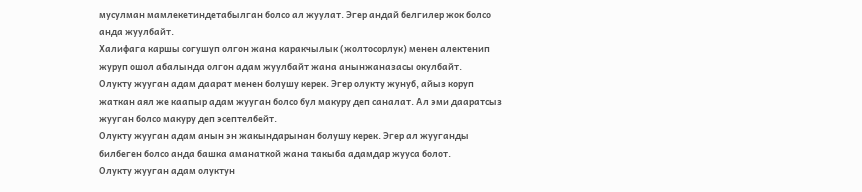мусулман мамлекетиндетабылган болсо ал жуулат. Эгер андай белгилер жок болсо анда жуулбайт.
Халифага каршы согушуп олгон жана каракчылык (жолтосорлук) менен алектенип журуп ошол абалында олгон адам жуулбайт жана анынжаназасы окулбайт.
Олукту жууган адам даарат менен болушу керек. Эгер олукту жунуб, айыз коруп жаткан аял же каапыр адам жууган болсо бул макуру деп саналат. Ал эми дааратсыз жууган болсо макуру деп эсептелбейт.
Олукту жууган адам анын эн жакындарынан болушу керек. Эгер ал жууганды билбеген болсо анда башка аманаткой жана такыба адамдар жууса болот.
Олукту жууган адам олуктун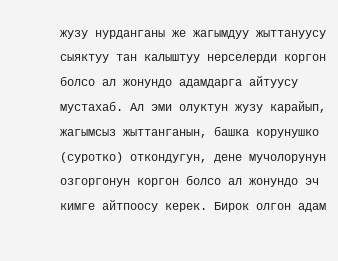жузу нурданганы же жагымдуу жыттануусу сыяктуу тан калыштуу нерселерди коргон болсо ал жонундо адамдарга айтуусу мустахаб. Ал эми олуктун жузу карайып, жагымсыз жыттанганын, башка корунушко (суротко) откондугун, дене мучолорунун озгоргонун коргон болсо ал жонундо эч кимге айтпоосу керек. Бирок олгон адам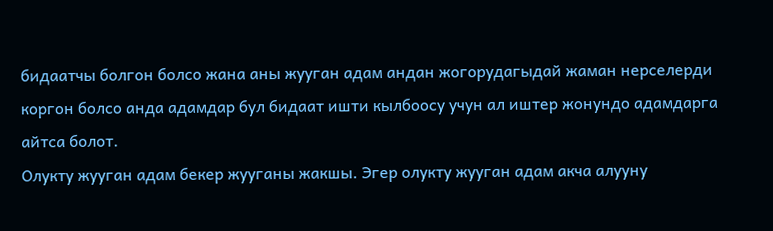бидаатчы болгон болсо жана аны жууган адам андан жогорудагыдай жаман нерселерди коргон болсо анда адамдар бул бидаат ишти кылбоосу учун ал иштер жонундо адамдарга айтса болот.
Олукту жууган адам бекер жууганы жакшы. Эгер олукту жууган адам акча алууну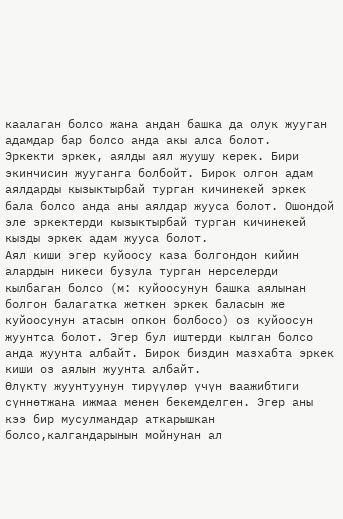каалаган болсо жана андан башка да олук жууган адамдар бар болсо анда акы алса болот.
Эркекти эркек, аялды аял жуушу керек. Бири экинчисин жууганга болбойт. Бирок олгон адам аялдарды кызыктырбай турган кичинекей эркек бала болсо анда аны аялдар жууса болот. Ошондой эле эркектерди кызыктырбай турган кичинекей кызды эркек адам жууса болот.
Аял киши эгер куйоосу каза болгондон кийин алардын никеси бузула турган нерселерди кылбаган болсо (м: куйоосунун башка аялынан болгон балагатка жеткен эркек баласын же куйоосунун атасын опкон болбосо) оз куйоосун жуунтса болот. Эгер бул иштерди кылган болсо анда жуунта албайт. Бирок биздин мазхабта эркек киши оз аялын жуунта албайт.
Өлүктү жуунтуунун тирүүлөр үчүн ваажибтиги сүннөтжана ижмаа менен бекемделген. Эгер аны кээ бир мусулмандар аткарышкан болсо,калгандарынын мойнунан ал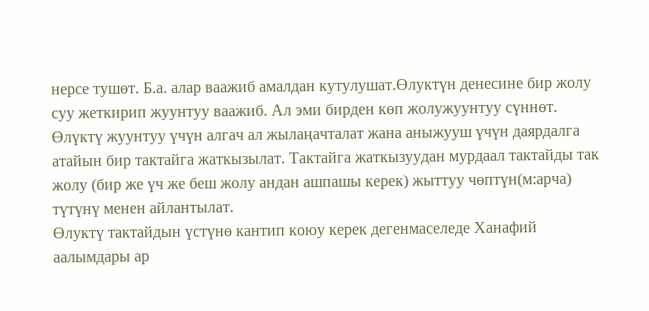нерсе тушөт. Б.а. алар ваажиб амалдан кутулушат.Өлуктүн денесине бир жолу суу жеткирип жуунтуу ваажиб. Ал эми бирден көп жолужуунтуу сүннөт.
Өлүктү жуунтуу үчүн алгач ал жылаңачталат жана аныжууш үчүн даярдалга атайын бир тактайга жаткызылат. Тактайга жаткызуудан мурдаал тактайды так жолу (бир же үч же беш жолу андан ашпашы керек) жыттуу чөптүн(м:арча) түтүнү менен айлантылат.
Өлуктү тактайдын үстүнө кантип коюу керек дегенмаселеде Ханафий аалымдары ар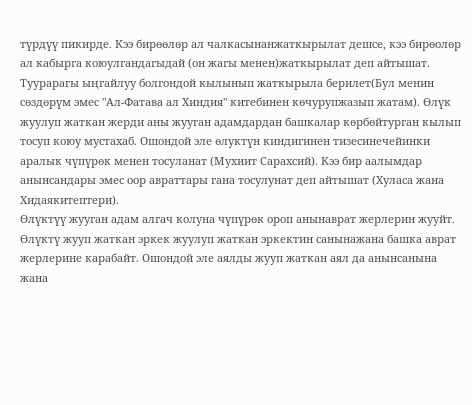түрдүү пикирде. Кээ бирөөлөр ал чалкасынанжаткырылат дешсе, кээ бирөолөр ал кабырга коюулгандагыдай (он жагы менен)жаткырылат деп айтышат. Туурарагы ыңгайлуу болгондой кылынып жаткырыла берилет(Бул менин сөздөрүм эмес "Ал-Фатава ал Хиндия" китебинен көчурупжазып жатам). Өлүк жуулуп жаткан жерди аны жууган адамдардан башкалар көрбөйтурган кылып тосуп коюу мустахаб. Ошондой эле өлуктүн киндигинен тизесинечейинки аралык чүпүрөк менен тосуланат (Мухиит Сарахсий). Кээ бир аалымдар анынсандары эмес оор авраттары гана тосулунат деп айтышат (Хуласа жана Хидаякитептери).
Өлүктүү жууган адам алгач колуна чүпүрөк ороп анынаврат жерлерин жууйт. Өлүктү жууп жаткан эркек жуулуп жаткан эркектин санынажана башка аврат жерлерине карабайт. Ошондой эле аялды жууп жаткан аял да анынсанына жана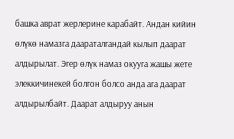башка аврат жерлерине карабайт. Андан кийин өлүкө намазга даараталгандай кылып даарат алдырылат. Эгер өлүк намаз окууга жашы жете элеккичинекей болгон болсо анда ага даарат алдырылбайт. Даарат алдыруу анын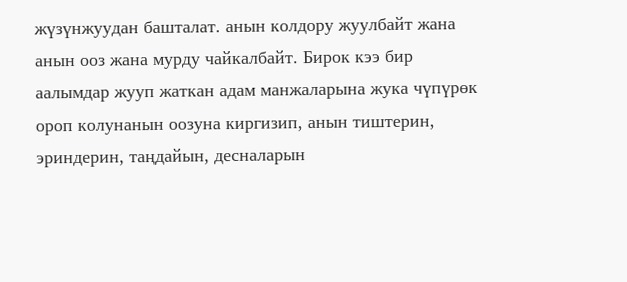жүзүнжуудан башталат. анын колдору жуулбайт жана анын ооз жана мурду чайкалбайт. Бирок кээ бир аалымдар жууп жаткан адам манжаларына жука чүпүрөк ороп колунанын оозуна киргизип, анын тиштерин, эриндерин, таңдайын, десналарын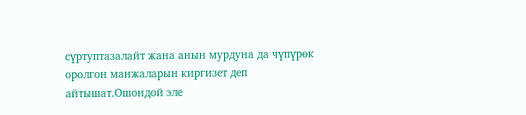сүртуптазалайт жана анын мурдуна да чүпүрөк оролгон манжаларын киргизет деп айтышат.Ошондой эле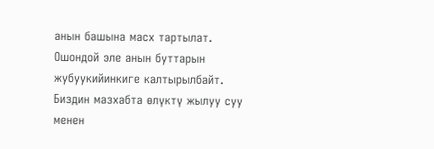анын башына масх тартылат. Ошондой эле анын буттарын жубуукийинкиге калтырылбайт.
Биздин мазхабта өлүктү жылуу суу менен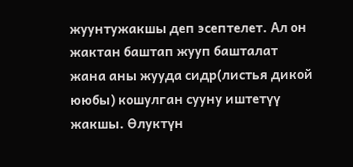жуунтужакшы деп эсептелет. Ал он жактан баштап жууп башталат жана аны жууда сидр(листья дикой ююбы) кошулган сууну иштетүү жакшы. Өлуктүн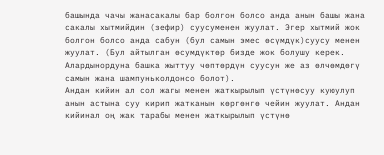башында чачы жанасакалы бар болгон болсо анда анын башы жана сакалы хытмийдин (зефир) суусуменен жуулат. Эгер хытмий жок болгон болсо анда сабун (бул самын эмес өсүмдүк)суусу менен жуулат. (Бул айтылган өсумдүктөр бизде жок болушу керек. Алардынордуна башка жыттуу чөптөрдүн суусун же аз өлчөмдөгү самын жана шампуньколдонсо болот).
Андан кийин ал сол жагы менен жаткырылып үстүнөсуу куюулуп анын астына суу кирип жатканын көргөнгө чейин жуулат. Андан кийинал оң жак тарабы менен жаткырылып үстүнө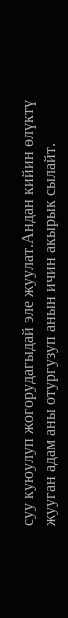суу куюулуп жогорудагыдай эле жуулат.Андан кийин өлүктү жууган адам аны отургузуп анын ичин акырык сылайт.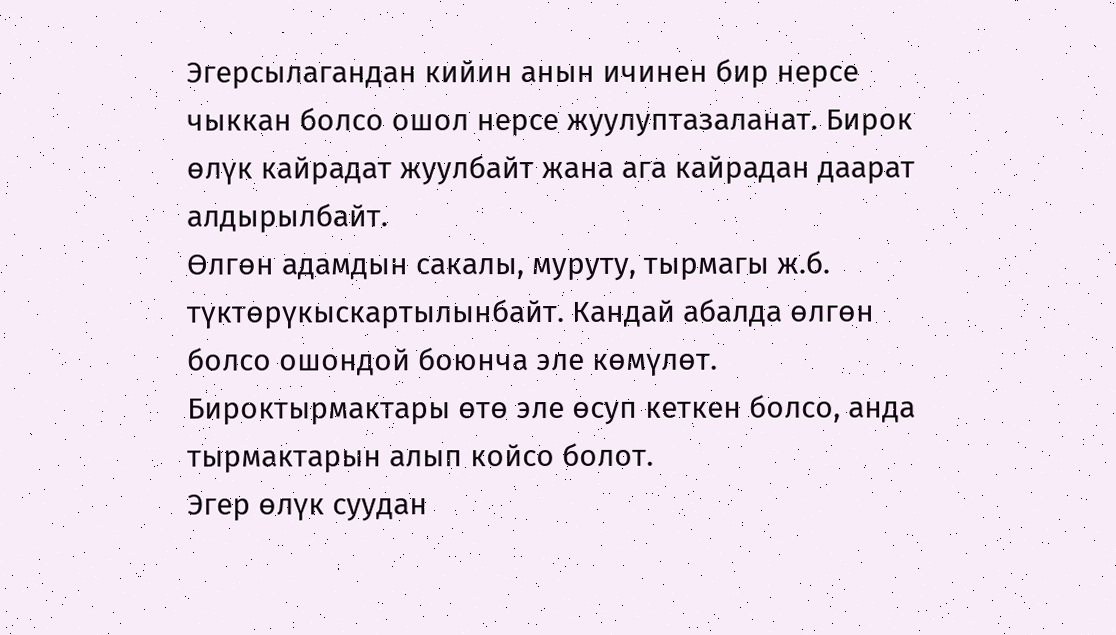Эгерсылагандан кийин анын ичинен бир нерсе чыккан болсо ошол нерсе жуулуптазаланат. Бирок өлүк кайрадат жуулбайт жана ага кайрадан даарат алдырылбайт.
Өлгөн адамдын сакалы, муруту, тырмагы ж.б. түктөрүкыскартылынбайт. Кандай абалда өлгөн болсо ошондой боюнча эле көмүлөт. Бироктырмактары өтө эле өсуп кеткен болсо, анда тырмактарын алып койсо болот.
Эгер өлүк суудан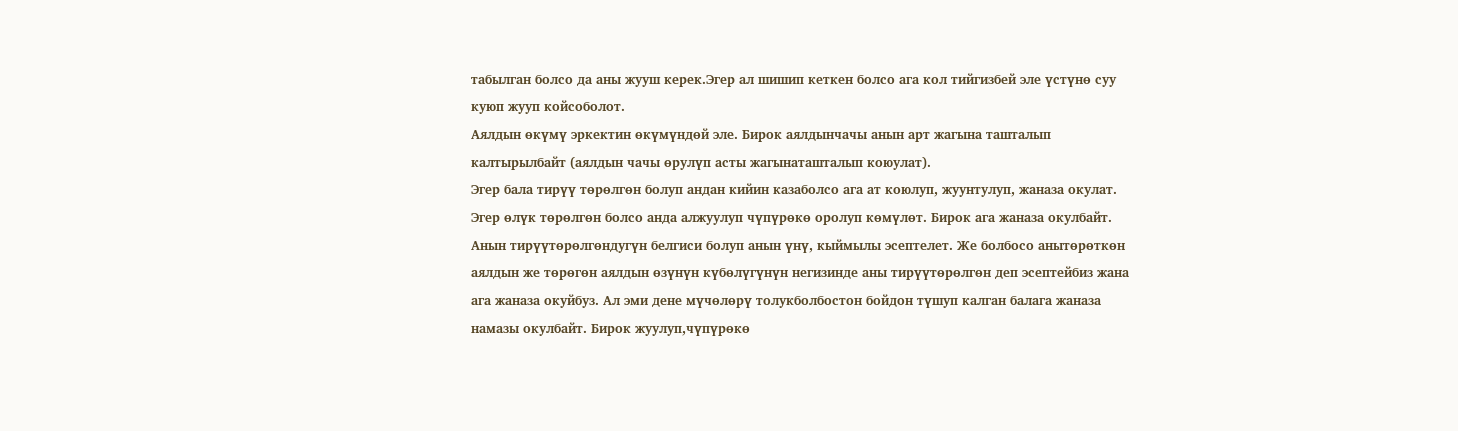табылган болсо да аны жууш керек.Эгер ал шишип кеткен болсо ага кол тийгизбей эле үстүнө суу куюп жууп койсоболот.
Аялдын өкүмү эркектин өкүмүндөй эле. Бирок аялдынчачы анын арт жагына ташталып калтырылбайт (аялдын чачы өрулүп асты жагынаташталып коюулат).
Эгер бала тирүү төрөлгөн болуп андан кийин казаболсо ага ат коюлуп, жуунтулуп, жаназа окулат. Эгер өлүк төрөлгөн болсо анда алжуулуп чүпүрөкө оролуп көмүлөт. Бирок ага жаназа окулбайт. Анын тирүүтөрөлгөндугүн белгиси болуп анын үнү, кыймылы эсептелет. Же болбосо анытөрөткөн аялдын же төрөгөн аялдын өзүнүн күбөлүгүнүн негизинде аны тирүүтөрөлгөн деп эсептейбиз жана ага жаназа окуйбуз. Ал эми дене мүчөлөрү толукболбостон бойдон түшуп калган балага жаназа намазы окулбайт. Бирок жуулуп,чүпүрөкө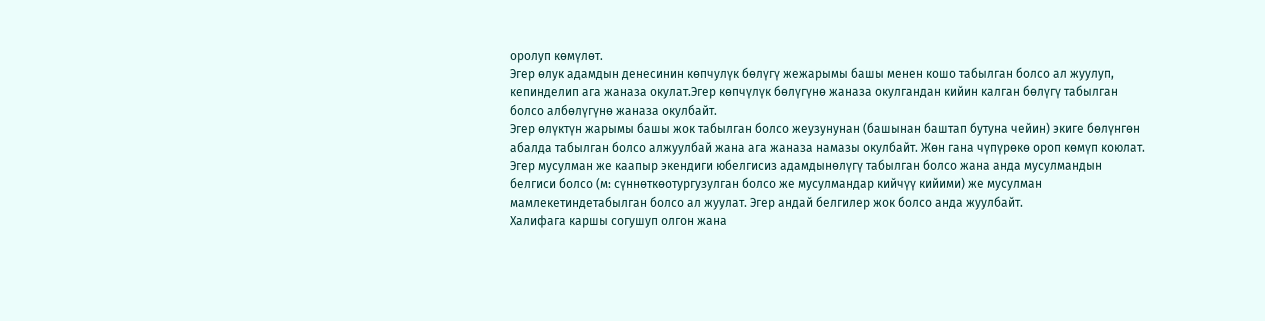оролуп көмүлөт.
Эгер өлук адамдын денесинин көпчулүк бөлүгү жежарымы башы менен кошо табылган болсо ал жуулуп, кепинделип ага жаназа окулат.Эгер көпчүлүк бөлүгүнө жаназа окулгандан кийин калган бөлүгү табылган болсо албөлүгүнө жаназа окулбайт.
Эгер өлүктүн жарымы башы жок табылган болсо жеузунунан (башынан баштап бутуна чейин) экиге бөлүнгөн абалда табылган болсо алжуулбай жана ага жаназа намазы окулбайт. Жөн гана чүпүрөкө ороп көмүп коюлат.
Эгер мусулман же каапыр экендиги юбелгисиз адамдынөлүгү табылган болсо жана анда мусулмандын белгиси болсо (м: сүннөткөотургузулган болсо же мусулмандар кийчүү кийими) же мусулман мамлекетиндетабылган болсо ал жуулат. Эгер андай белгилер жок болсо анда жуулбайт.
Халифага каршы согушуп олгон жана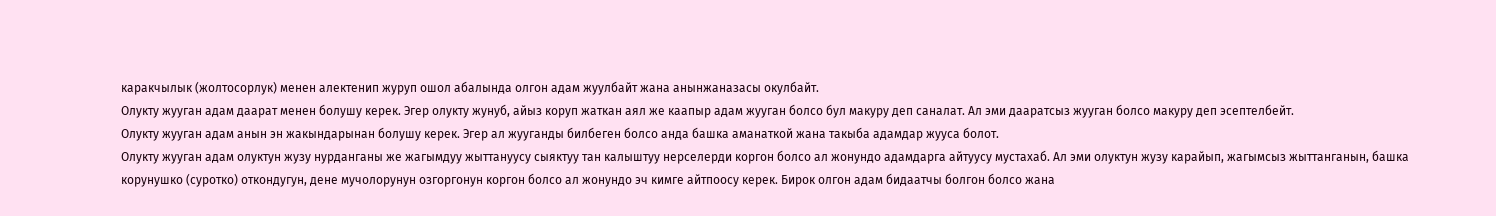каракчылык (жолтосорлук) менен алектенип журуп ошол абалында олгон адам жуулбайт жана анынжаназасы окулбайт.
Олукту жууган адам даарат менен болушу керек. Эгер олукту жунуб, айыз коруп жаткан аял же каапыр адам жууган болсо бул макуру деп саналат. Ал эми дааратсыз жууган болсо макуру деп эсептелбейт.
Олукту жууган адам анын эн жакындарынан болушу керек. Эгер ал жууганды билбеген болсо анда башка аманаткой жана такыба адамдар жууса болот.
Олукту жууган адам олуктун жузу нурданганы же жагымдуу жыттануусу сыяктуу тан калыштуу нерселерди коргон болсо ал жонундо адамдарга айтуусу мустахаб. Ал эми олуктун жузу карайып, жагымсыз жыттанганын, башка корунушко (суротко) откондугун, дене мучолорунун озгоргонун коргон болсо ал жонундо эч кимге айтпоосу керек. Бирок олгон адам бидаатчы болгон болсо жана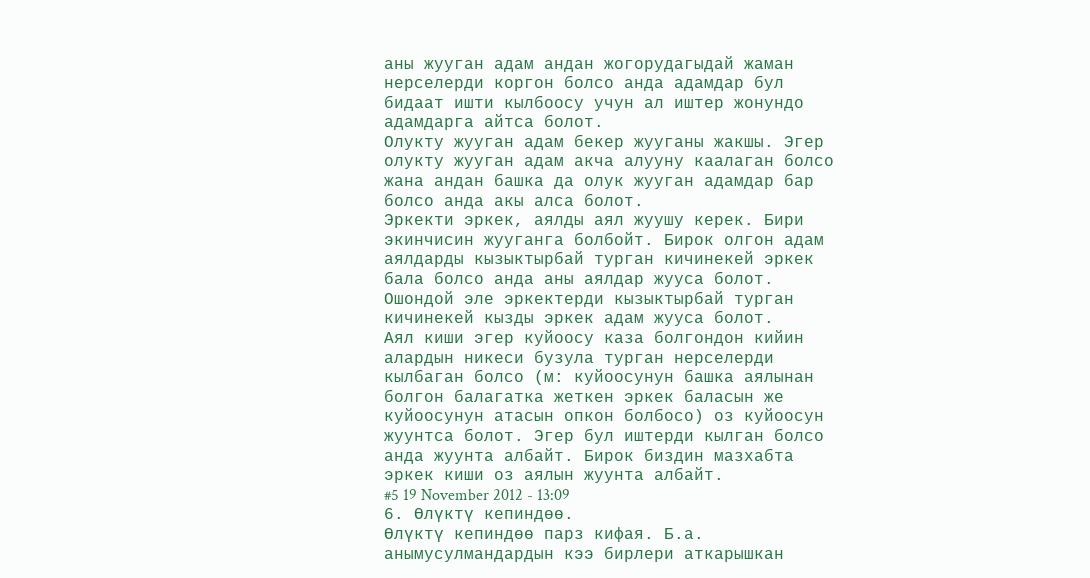аны жууган адам андан жогорудагыдай жаман нерселерди коргон болсо анда адамдар бул бидаат ишти кылбоосу учун ал иштер жонундо адамдарга айтса болот.
Олукту жууган адам бекер жууганы жакшы. Эгер олукту жууган адам акча алууну каалаган болсо жана андан башка да олук жууган адамдар бар болсо анда акы алса болот.
Эркекти эркек, аялды аял жуушу керек. Бири экинчисин жууганга болбойт. Бирок олгон адам аялдарды кызыктырбай турган кичинекей эркек бала болсо анда аны аялдар жууса болот. Ошондой эле эркектерди кызыктырбай турган кичинекей кызды эркек адам жууса болот.
Аял киши эгер куйоосу каза болгондон кийин алардын никеси бузула турган нерселерди кылбаган болсо (м: куйоосунун башка аялынан болгон балагатка жеткен эркек баласын же куйоосунун атасын опкон болбосо) оз куйоосун жуунтса болот. Эгер бул иштерди кылган болсо анда жуунта албайт. Бирок биздин мазхабта эркек киши оз аялын жуунта албайт.
#5 19 November 2012 - 13:09
6. Өлүктү кепиндөө.
Өлүктү кепиндөө парз кифая. Б.а. анымусулмандардын кээ бирлери аткарышкан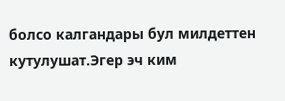болсо калгандары бул милдеттен кутулушат.Эгер эч ким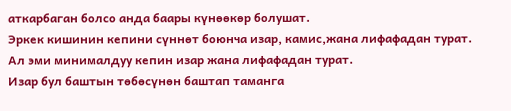аткарбаган болсо анда баары күнөөкөр болушат.
Эркек кишинин кепини сүннөт боюнча изар, камис,жана лифафадан турат. Ал эми минималдуу кепин изар жана лифафадан турат.
Изар бул баштын төбөсүнөн баштап таманга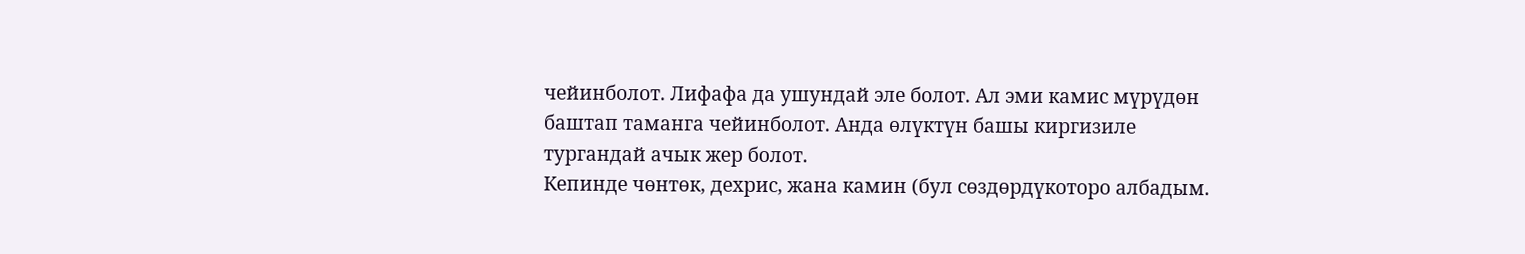чейинболот. Лифафа да ушундай эле болот. Ал эми камис мүрүдөн баштап таманга чейинболот. Анда өлүктүн башы киргизиле тургандай ачык жер болот.
Кепинде чөнтөк, дехрис, жана камин (бул сөздөрдүкоторо албадым.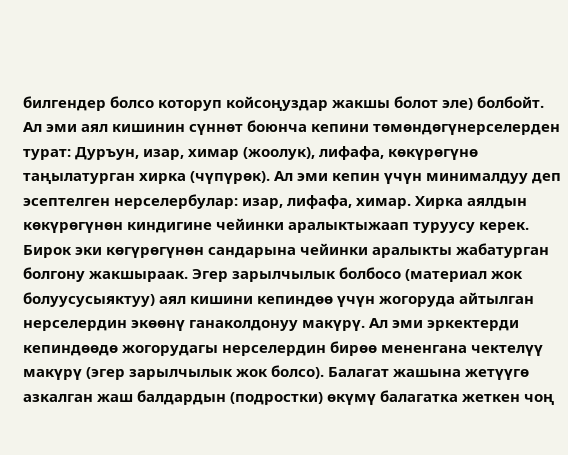билгендер болсо которуп койсоңуздар жакшы болот эле) болбойт.
Ал эми аял кишинин сүннөт боюнча кепини төмөндөгүнерселерден турат: Дуръун, изар, химар (жоолук), лифафа, көкүрөгүнө таңылатурган хирка (чүпүрөк). Ал эми кепин үчүн минималдуу деп эсептелген нерселербулар: изар, лифафа, химар. Хирка аялдын көкүрөгүнөн киндигине чейинки аралыктыжаап туруусу керек. Бирок эки көгүрөгүнөн сандарына чейинки аралыкты жабатурган болгону жакшыраак. Эгер зарылчылык болбосо (материал жок болуусусыяктуу) аял кишини кепиндөө үчүн жогоруда айтылган нерселердин экөөнү ганаколдонуу макүрү. Ал эми эркектерди кепиндөөдө жогорудагы нерселердин бирөө мененгана чектелүү макүрү (эгер зарылчылык жок болсо). Балагат жашына жетүүгө азкалган жаш балдардын (подростки) өкүмү балагатка жеткен чоң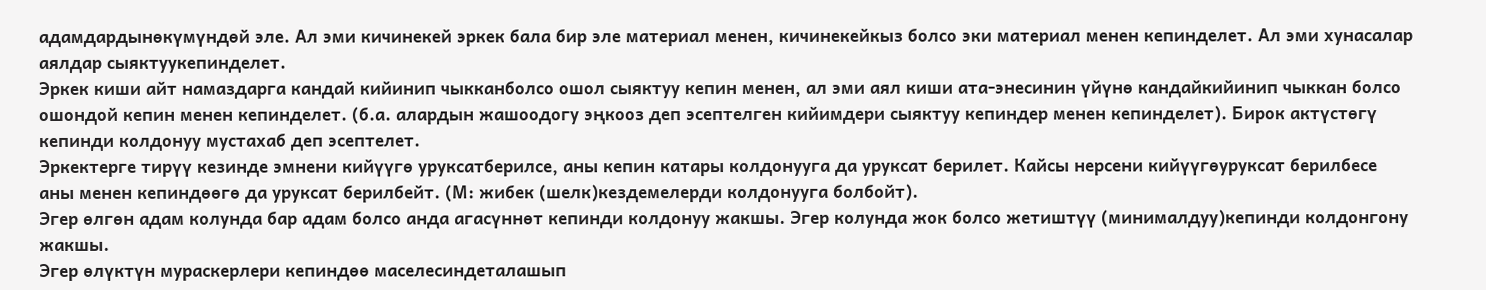адамдардынөкүмүндөй эле. Ал эми кичинекей эркек бала бир эле материал менен, кичинекейкыз болсо эки материал менен кепинделет. Ал эми хунасалар аялдар сыяктуукепинделет.
Эркек киши айт намаздарга кандай кийинип чыкканболсо ошол сыяктуу кепин менен, ал эми аял киши ата-энесинин үйүнө кандайкийинип чыккан болсо ошондой кепин менен кепинделет. (б.а. алардын жашоодогу эңкооз деп эсептелген кийимдери сыяктуу кепиндер менен кепинделет). Бирок актүстөгү кепинди колдонуу мустахаб деп эсептелет.
Эркектерге тирүү кезинде эмнени кийүүгө уруксатберилсе, аны кепин катары колдонууга да уруксат берилет. Кайсы нерсени кийүүгөуруксат берилбесе аны менен кепиндөөгө да уруксат берилбейт. (М: жибек (шелк)кездемелерди колдонууга болбойт).
Эгер өлгөн адам колунда бар адам болсо анда агасүннөт кепинди колдонуу жакшы. Эгер колунда жок болсо жетиштүү (минималдуу)кепинди колдонгону жакшы.
Эгер өлүктүн мураскерлери кепиндөө маселесиндеталашып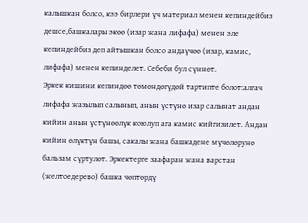калышкан болсо, кээ бирлери үч материал менен кепиндейбиз дешсе,башкалары экөө (изар жана лифафа) менен эле кепиндейбиз деп айтышкан болсо андаүчөө (изар, камис, лифафа) менен кепинделет. Себеби бул сүннөт.
Эркек кишини кепиндөө төмөндөгүдөй тартипте болот:алгач лифафа жазылып салынып, анын үстүнө изар салынат андан кийин анын үстүнөөлүк коюлуп ага камис кийгизилет. Андан кийин өлүктүн башы, сакалы жана башкадене мүчөлөрунө бальзам сүртулөт. Эркектерге заафаран жана варстан (желтоедерево) башка чөптөрдү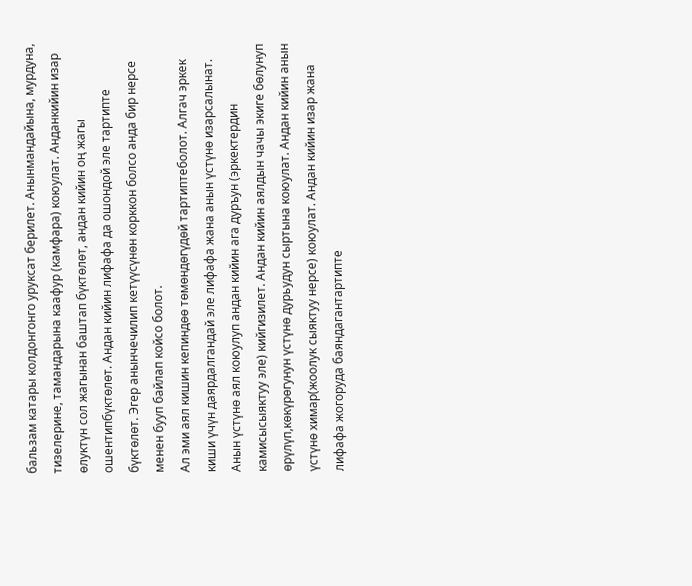бальзам катары колдонгонго уруксат берилет. Анынмандайына, мурдуна, тизелерине, тамандарына каафур (камфара) коюулат. Анданкийин изар өлуктүн сол жагынан баштап бүктөлөт, андан кийин оң жагы ошентипбүктөлөт. Андан кийин лифафа да ошондой эле тартипте бүктөлөт. Эгер анынчечилип кетүүсүнөн корккон болсо анда бир нерсе менен бууп байлап койсо болот.
Ал эми аял кишин кепиндөө төмөндөгүдөй тартиптеболот. Алгач эркек киши үчүн даярдалгандай эле лифафа жана анын үстүнө изарсалынат. Анын үстүнө аял коюулуп андан кийин ага дуръун (эркектердин камисысыяктуу эле) кийгизилет. Андан кийин аялдын чачы экиге бөлунуп өрүлүп,көкүрөгунун үстүнө дурьудун сыртына коюулат. Андан кийин анын үстүнө химар(жоолук сыяктуу нерсе) коюулат. Андан кийин изар жана лифафа жогоруда баяндагантартипте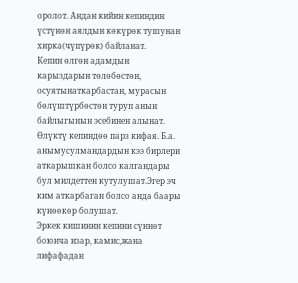оролот. Андан кийин кепиндин үстүнөн аялдын көкүрөк тушунан хирка(чүпүрөк) байланат.
Кепин өлгөн адамдын карыздарын төлөбөстөн, осуятынаткарбастан, мурасын бөлүштүрбөстөн туруп анын байлыгынын эсебинен алынат.
Өлүктү кепиндөө парз кифая. Б.а. анымусулмандардын кээ бирлери аткарышкан болсо калгандары бул милдеттен кутулушат.Эгер эч ким аткарбаган болсо анда баары күнөөкөр болушат.
Эркек кишинин кепини сүннөт боюнча изар, камис,жана лифафадан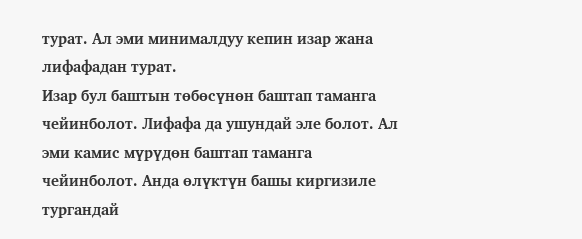турат. Ал эми минималдуу кепин изар жана лифафадан турат.
Изар бул баштын төбөсүнөн баштап таманга чейинболот. Лифафа да ушундай эле болот. Ал эми камис мүрүдөн баштап таманга чейинболот. Анда өлүктүн башы киргизиле тургандай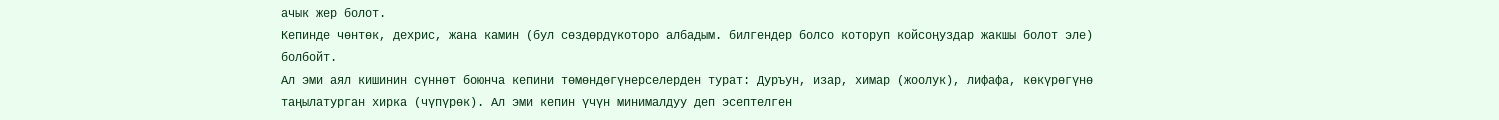ачык жер болот.
Кепинде чөнтөк, дехрис, жана камин (бул сөздөрдүкоторо албадым. билгендер болсо которуп койсоңуздар жакшы болот эле) болбойт.
Ал эми аял кишинин сүннөт боюнча кепини төмөндөгүнерселерден турат: Дуръун, изар, химар (жоолук), лифафа, көкүрөгүнө таңылатурган хирка (чүпүрөк). Ал эми кепин үчүн минималдуу деп эсептелген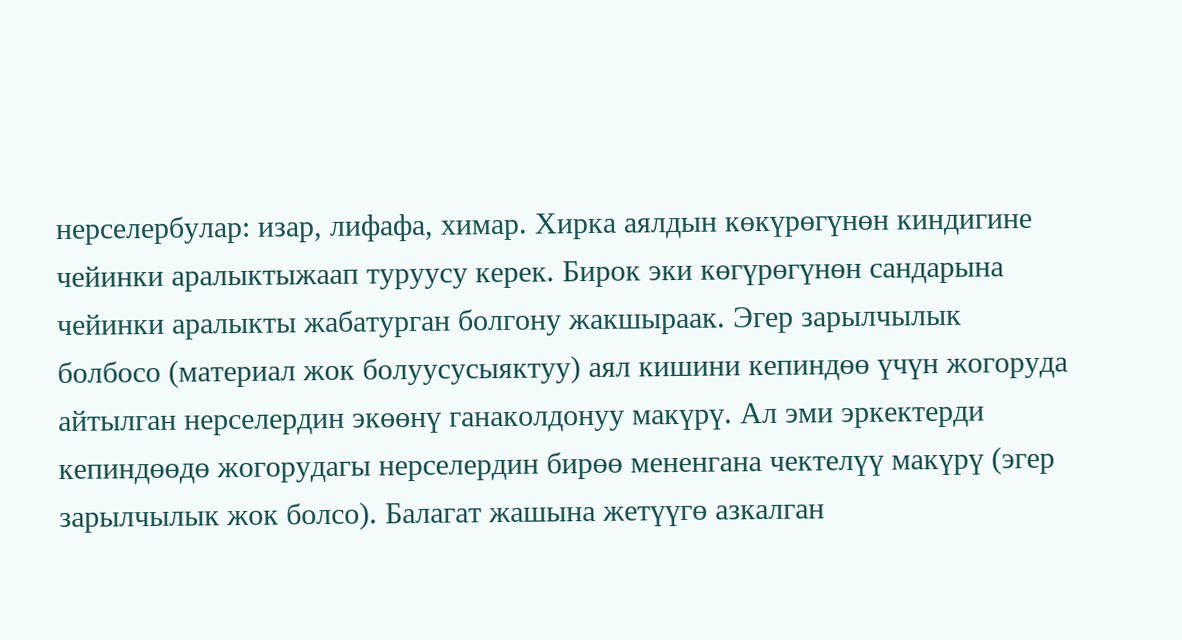нерселербулар: изар, лифафа, химар. Хирка аялдын көкүрөгүнөн киндигине чейинки аралыктыжаап туруусу керек. Бирок эки көгүрөгүнөн сандарына чейинки аралыкты жабатурган болгону жакшыраак. Эгер зарылчылык болбосо (материал жок болуусусыяктуу) аял кишини кепиндөө үчүн жогоруда айтылган нерселердин экөөнү ганаколдонуу макүрү. Ал эми эркектерди кепиндөөдө жогорудагы нерселердин бирөө мененгана чектелүү макүрү (эгер зарылчылык жок болсо). Балагат жашына жетүүгө азкалган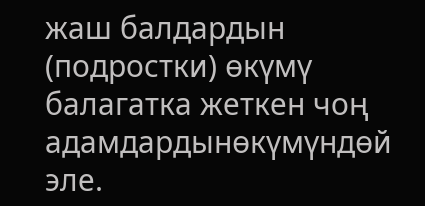жаш балдардын (подростки) өкүмү балагатка жеткен чоң адамдардынөкүмүндөй эле.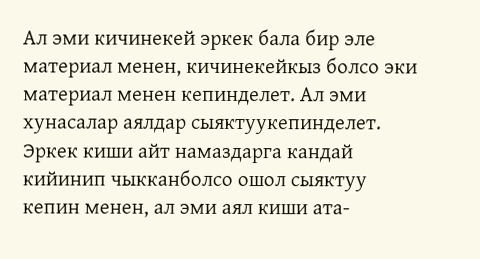Ал эми кичинекей эркек бала бир эле материал менен, кичинекейкыз болсо эки материал менен кепинделет. Ал эми хунасалар аялдар сыяктуукепинделет.
Эркек киши айт намаздарга кандай кийинип чыкканболсо ошол сыяктуу кепин менен, ал эми аял киши ата-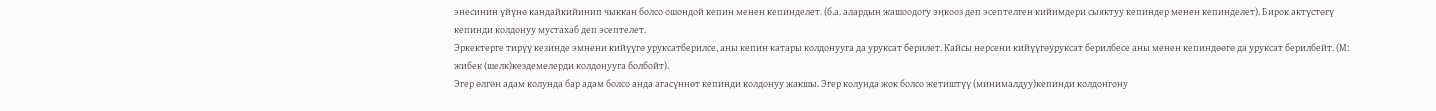энесинин үйүнө кандайкийинип чыккан болсо ошондой кепин менен кепинделет. (б.а. алардын жашоодогу эңкооз деп эсептелген кийимдери сыяктуу кепиндер менен кепинделет). Бирок актүстөгү кепинди колдонуу мустахаб деп эсептелет.
Эркектерге тирүү кезинде эмнени кийүүгө уруксатберилсе, аны кепин катары колдонууга да уруксат берилет. Кайсы нерсени кийүүгөуруксат берилбесе аны менен кепиндөөгө да уруксат берилбейт. (М: жибек (шелк)кездемелерди колдонууга болбойт).
Эгер өлгөн адам колунда бар адам болсо анда агасүннөт кепинди колдонуу жакшы. Эгер колунда жок болсо жетиштүү (минималдуу)кепинди колдонгону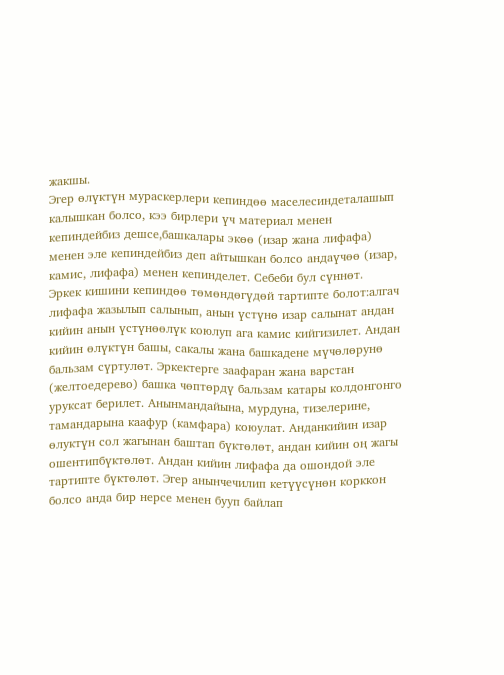жакшы.
Эгер өлүктүн мураскерлери кепиндөө маселесиндеталашып калышкан болсо, кээ бирлери үч материал менен кепиндейбиз дешсе,башкалары экөө (изар жана лифафа) менен эле кепиндейбиз деп айтышкан болсо андаүчөө (изар, камис, лифафа) менен кепинделет. Себеби бул сүннөт.
Эркек кишини кепиндөө төмөндөгүдөй тартипте болот:алгач лифафа жазылып салынып, анын үстүнө изар салынат андан кийин анын үстүнөөлүк коюлуп ага камис кийгизилет. Андан кийин өлүктүн башы, сакалы жана башкадене мүчөлөрунө бальзам сүртулөт. Эркектерге заафаран жана варстан (желтоедерево) башка чөптөрдү бальзам катары колдонгонго уруксат берилет. Анынмандайына, мурдуна, тизелерине, тамандарына каафур (камфара) коюулат. Анданкийин изар өлуктүн сол жагынан баштап бүктөлөт, андан кийин оң жагы ошентипбүктөлөт. Андан кийин лифафа да ошондой эле тартипте бүктөлөт. Эгер анынчечилип кетүүсүнөн корккон болсо анда бир нерсе менен бууп байлап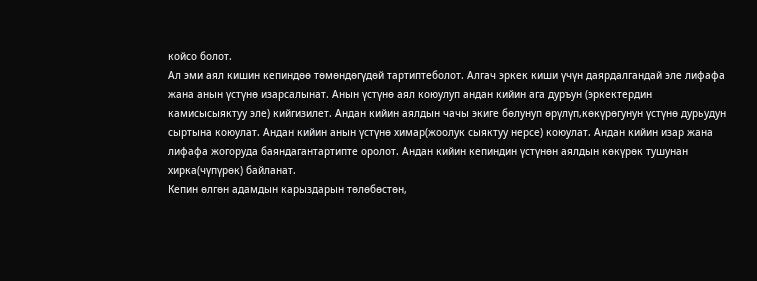койсо болот.
Ал эми аял кишин кепиндөө төмөндөгүдөй тартиптеболот. Алгач эркек киши үчүн даярдалгандай эле лифафа жана анын үстүнө изарсалынат. Анын үстүнө аял коюулуп андан кийин ага дуръун (эркектердин камисысыяктуу эле) кийгизилет. Андан кийин аялдын чачы экиге бөлунуп өрүлүп,көкүрөгунун үстүнө дурьудун сыртына коюулат. Андан кийин анын үстүнө химар(жоолук сыяктуу нерсе) коюулат. Андан кийин изар жана лифафа жогоруда баяндагантартипте оролот. Андан кийин кепиндин үстүнөн аялдын көкүрөк тушунан хирка(чүпүрөк) байланат.
Кепин өлгөн адамдын карыздарын төлөбөстөн,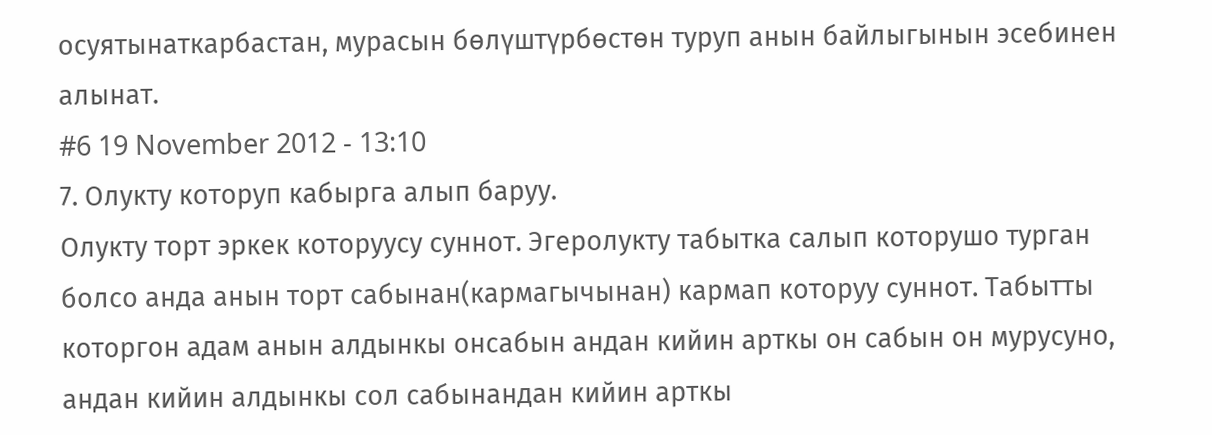осуятынаткарбастан, мурасын бөлүштүрбөстөн туруп анын байлыгынын эсебинен алынат.
#6 19 November 2012 - 13:10
7. Олукту которуп кабырга алып баруу.
Олукту торт эркек которуусу суннот. Эгеролукту табытка салып которушо турган болсо анда анын торт сабынан(кармагычынан) кармап которуу суннот. Табытты которгон адам анын алдынкы онсабын андан кийин арткы он сабын он мурусуно, андан кийин алдынкы сол сабынандан кийин арткы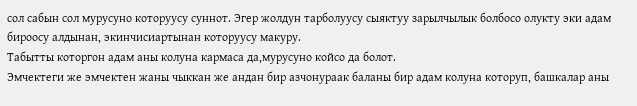сол сабын сол мурусуно которуусу суннот. Эгер жолдун тарболуусу сыяктуу зарылчылык болбосо олукту эки адам бироосу алдынан, экинчисиартынан которуусу макуру.
Табытты которгон адам аны колуна кармаса да,мурусуно койсо да болот.
Эмчектеги же эмчектен жаны чыккан же андан бир азчонураак баланы бир адам колуна которуп, башкалар аны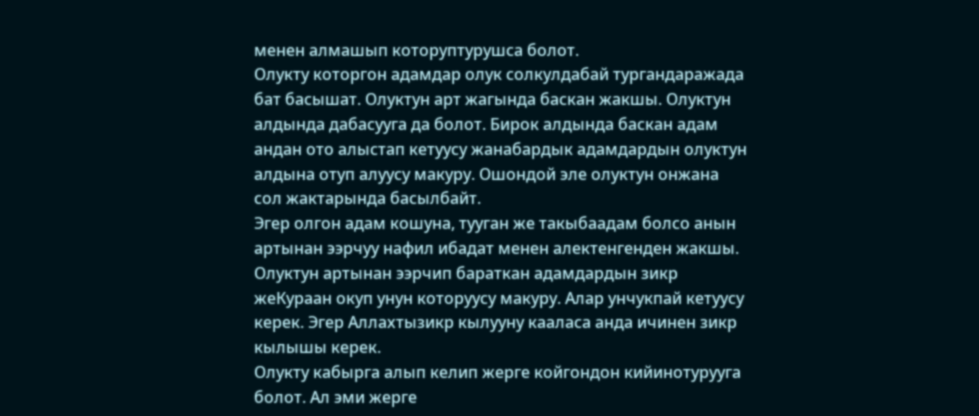менен алмашып которуптурушса болот.
Олукту которгон адамдар олук солкулдабай тургандаражада бат басышат. Олуктун арт жагында баскан жакшы. Олуктун алдында дабасууга да болот. Бирок алдында баскан адам андан ото алыстап кетуусу жанабардык адамдардын олуктун алдына отуп алуусу макуру. Ошондой эле олуктун онжана сол жактарында басылбайт.
Эгер олгон адам кошуна, тууган же такыбаадам болсо анын артынан ээрчуу нафил ибадат менен алектенгенден жакшы.
Олуктун артынан ээрчип бараткан адамдардын зикр жеКураан окуп унун которуусу макуру. Алар унчукпай кетуусу керек. Эгер Аллахтызикр кылууну кааласа анда ичинен зикр кылышы керек.
Олукту кабырга алып келип жерге койгондон кийинотурууга болот. Ал эми жерге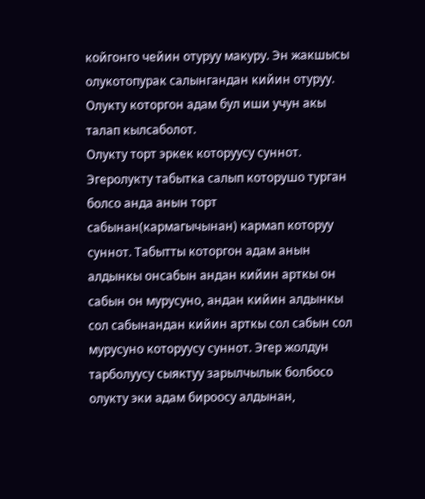койгонго чейин отуруу макуру. Эн жакшысы олукотопурак салынгандан кийин отуруу.
Олукту которгон адам бул иши учун акы талап кылсаболот.
Олукту торт эркек которуусу суннот. Эгеролукту табытка салып которушо турган болсо анда анын торт сабынан(кармагычынан) кармап которуу суннот. Табытты которгон адам анын алдынкы онсабын андан кийин арткы он сабын он мурусуно, андан кийин алдынкы сол сабынандан кийин арткы сол сабын сол мурусуно которуусу суннот. Эгер жолдун тарболуусу сыяктуу зарылчылык болбосо олукту эки адам бироосу алдынан,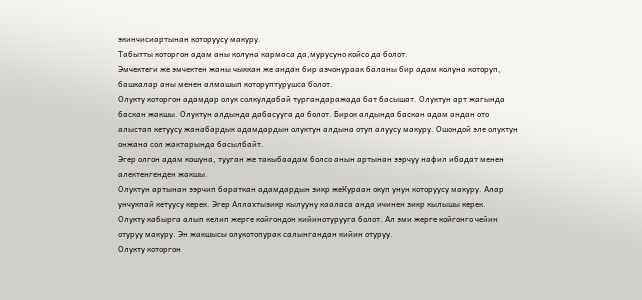экинчисиартынан которуусу макуру.
Табытты которгон адам аны колуна кармаса да,мурусуно койсо да болот.
Эмчектеги же эмчектен жаны чыккан же андан бир азчонураак баланы бир адам колуна которуп, башкалар аны менен алмашып которуптурушса болот.
Олукту которгон адамдар олук солкулдабай тургандаражада бат басышат. Олуктун арт жагында баскан жакшы. Олуктун алдында дабасууга да болот. Бирок алдында баскан адам андан ото алыстап кетуусу жанабардык адамдардын олуктун алдына отуп алуусу макуру. Ошондой эле олуктун онжана сол жактарында басылбайт.
Эгер олгон адам кошуна, тууган же такыбаадам болсо анын артынан ээрчуу нафил ибадат менен алектенгенден жакшы.
Олуктун артынан ээрчип бараткан адамдардын зикр жеКураан окуп унун которуусу макуру. Алар унчукпай кетуусу керек. Эгер Аллахтызикр кылууну кааласа анда ичинен зикр кылышы керек.
Олукту кабырга алып келип жерге койгондон кийинотурууга болот. Ал эми жерге койгонго чейин отуруу макуру. Эн жакшысы олукотопурак салынгандан кийин отуруу.
Олукту которгон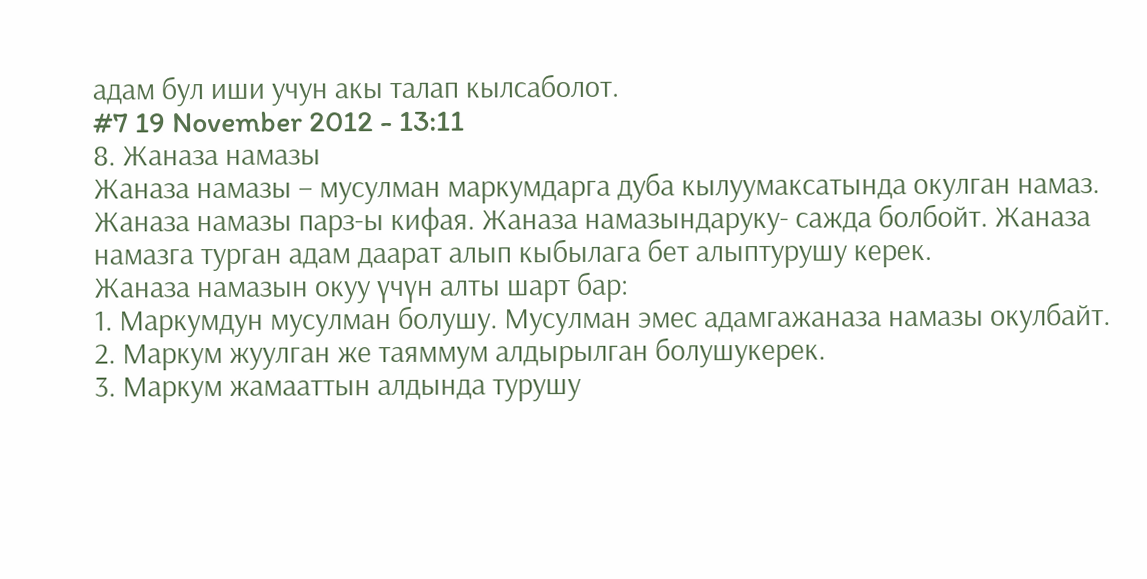адам бул иши учун акы талап кылсаболот.
#7 19 November 2012 - 13:11
8. Жаназа намазы
Жаназа намазы – мусулман маркумдарга дуба кылуумаксатында окулган намаз. Жаназа намазы парз-ы кифая. Жаназа намазындаруку- сажда болбойт. Жаназа намазга турган адам даарат алып кыбылага бет алыптурушу керек.
Жаназа намазын окуу үчүн алты шарт бар:
1. Маркумдун мусулман болушу. Мусулман эмес адамгажаназа намазы окулбайт.
2. Маркум жуулган же таяммум алдырылган болушукерек.
3. Маркум жамааттын алдында турушу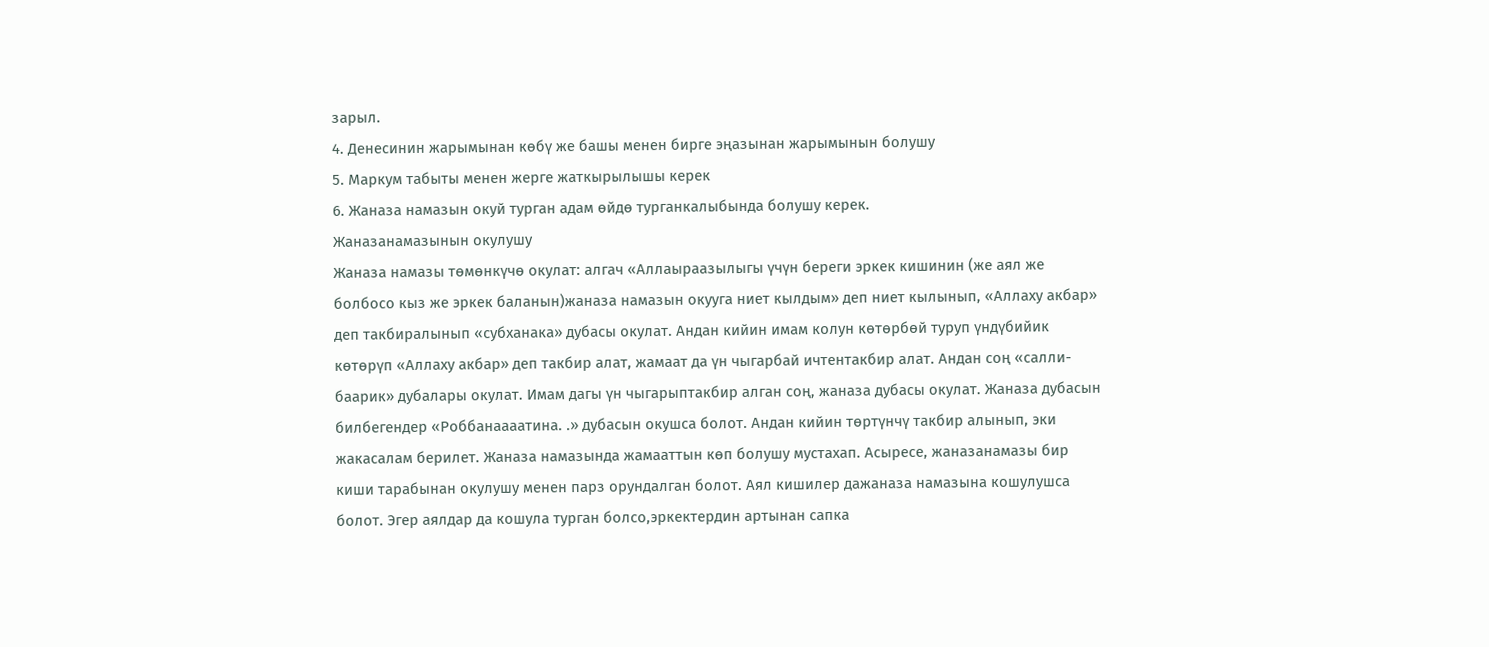зарыл.
4. Денесинин жарымынан көбү же башы менен бирге эңазынан жарымынын болушу
5. Маркум табыты менен жерге жаткырылышы керек
6. Жаназа намазын окуй турган адам өйдө турганкалыбында болушу керек.
Жаназанамазынын окулушу
Жаназа намазы төмөнкүчө окулат: алгач «Аллаыраазылыгы үчүн береги эркек кишинин (же аял же болбосо кыз же эркек баланын)жаназа намазын окууга ниет кылдым» деп ниет кылынып, «Аллаху акбар» деп такбиралынып «субханака» дубасы окулат. Андан кийин имам колун көтөрбөй туруп үндүбийик көтөрүп «Аллаху акбар» деп такбир алат, жамаат да үн чыгарбай ичтентакбир алат. Андан соң «салли-баарик» дубалары окулат. Имам дагы үн чыгарыптакбир алган соң, жаназа дубасы окулат. Жаназа дубасын билбегендер «Роббанаааатина. .» дубасын окушса болот. Андан кийин төртүнчү такбир алынып, эки жакасалам берилет. Жаназа намазында жамааттын көп болушу мустахап. Асыресе, жаназанамазы бир киши тарабынан окулушу менен парз орундалган болот. Аял кишилер дажаназа намазына кошулушса болот. Эгер аялдар да кошула турган болсо,эркектердин артынан сапка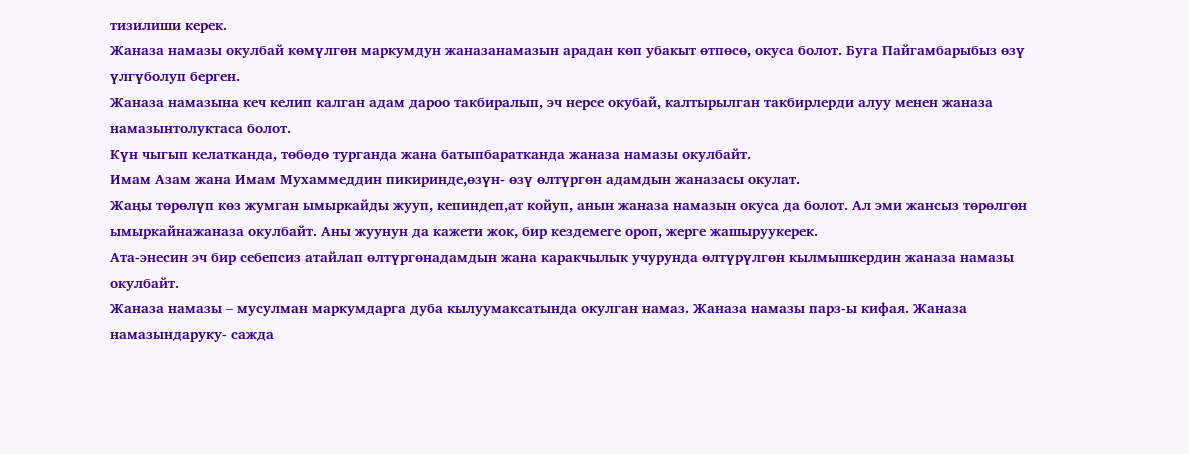тизилиши керек.
Жаназа намазы окулбай көмүлгөн маркумдун жаназанамазын арадан көп убакыт өтпөсө, окуса болот. Буга Пайгамбарыбыз өзү үлгүболуп берген.
Жаназа намазына кеч келип калган адам дароо такбиралып, эч нерсе окубай, калтырылган такбирлерди алуу менен жаназа намазынтолуктаса болот.
Күн чыгып келатканда, төбөдө турганда жана батыпбаратканда жаназа намазы окулбайт.
Имам Азам жана Имам Мухаммеддин пикиринде,өзүн- өзү өлтүргөн адамдын жаназасы окулат.
Жаңы төрөлүп көз жумган ымыркайды жууп, кепиндеп,ат койуп, анын жаназа намазын окуса да болот. Ал эми жансыз төрөлгөн ымыркайнажаназа окулбайт. Аны жуунун да кажети жок, бир кездемеге ороп, жерге жашыруукерек.
Ата-энесин эч бир себепсиз атайлап өлтүргөнадамдын жана каракчылык учурунда өлтүрүлгөн кылмышкердин жаназа намазы окулбайт.
Жаназа намазы – мусулман маркумдарга дуба кылуумаксатында окулган намаз. Жаназа намазы парз-ы кифая. Жаназа намазындаруку- сажда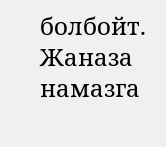болбойт. Жаназа намазга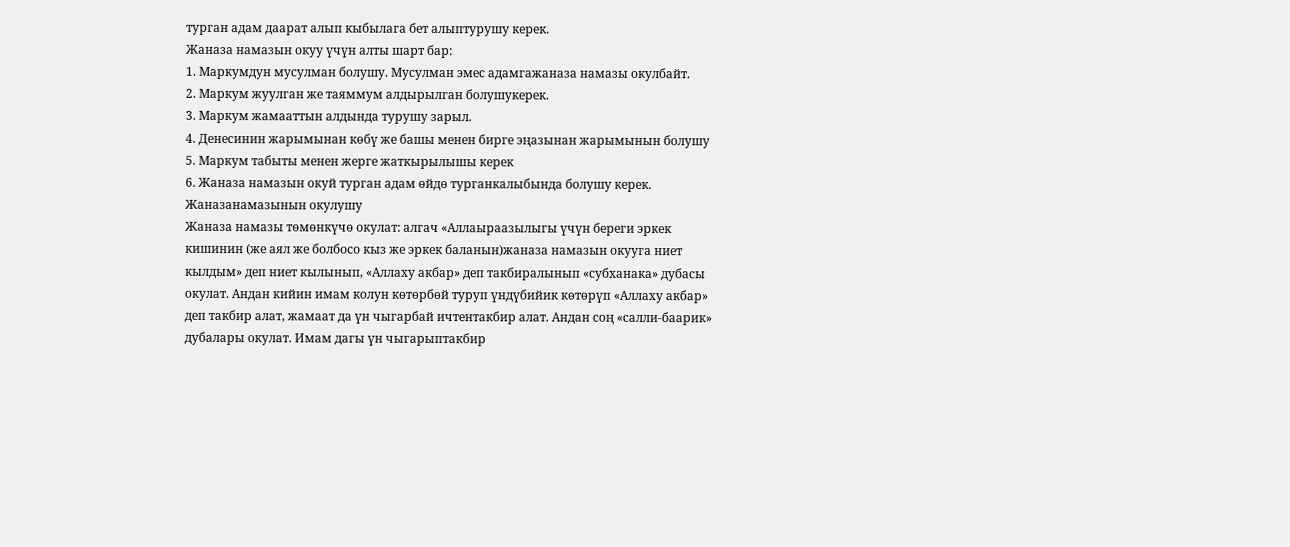турган адам даарат алып кыбылага бет алыптурушу керек.
Жаназа намазын окуу үчүн алты шарт бар:
1. Маркумдун мусулман болушу. Мусулман эмес адамгажаназа намазы окулбайт.
2. Маркум жуулган же таяммум алдырылган болушукерек.
3. Маркум жамааттын алдында турушу зарыл.
4. Денесинин жарымынан көбү же башы менен бирге эңазынан жарымынын болушу
5. Маркум табыты менен жерге жаткырылышы керек
6. Жаназа намазын окуй турган адам өйдө турганкалыбында болушу керек.
Жаназанамазынын окулушу
Жаназа намазы төмөнкүчө окулат: алгач «Аллаыраазылыгы үчүн береги эркек кишинин (же аял же болбосо кыз же эркек баланын)жаназа намазын окууга ниет кылдым» деп ниет кылынып, «Аллаху акбар» деп такбиралынып «субханака» дубасы окулат. Андан кийин имам колун көтөрбөй туруп үндүбийик көтөрүп «Аллаху акбар» деп такбир алат, жамаат да үн чыгарбай ичтентакбир алат. Андан соң «салли-баарик» дубалары окулат. Имам дагы үн чыгарыптакбир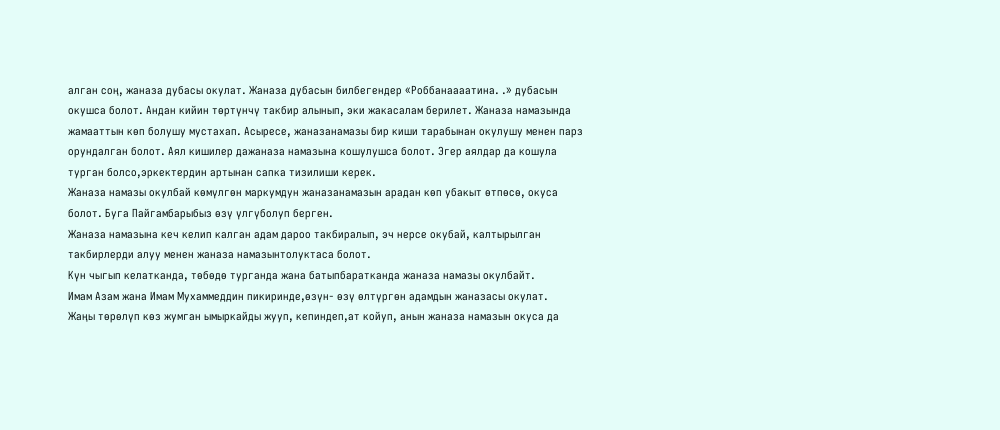алган соң, жаназа дубасы окулат. Жаназа дубасын билбегендер «Роббанаааатина. .» дубасын окушса болот. Андан кийин төртүнчү такбир алынып, эки жакасалам берилет. Жаназа намазында жамааттын көп болушу мустахап. Асыресе, жаназанамазы бир киши тарабынан окулушу менен парз орундалган болот. Аял кишилер дажаназа намазына кошулушса болот. Эгер аялдар да кошула турган болсо,эркектердин артынан сапка тизилиши керек.
Жаназа намазы окулбай көмүлгөн маркумдун жаназанамазын арадан көп убакыт өтпөсө, окуса болот. Буга Пайгамбарыбыз өзү үлгүболуп берген.
Жаназа намазына кеч келип калган адам дароо такбиралып, эч нерсе окубай, калтырылган такбирлерди алуу менен жаназа намазынтолуктаса болот.
Күн чыгып келатканда, төбөдө турганда жана батыпбаратканда жаназа намазы окулбайт.
Имам Азам жана Имам Мухаммеддин пикиринде,өзүн- өзү өлтүргөн адамдын жаназасы окулат.
Жаңы төрөлүп көз жумган ымыркайды жууп, кепиндеп,ат койуп, анын жаназа намазын окуса да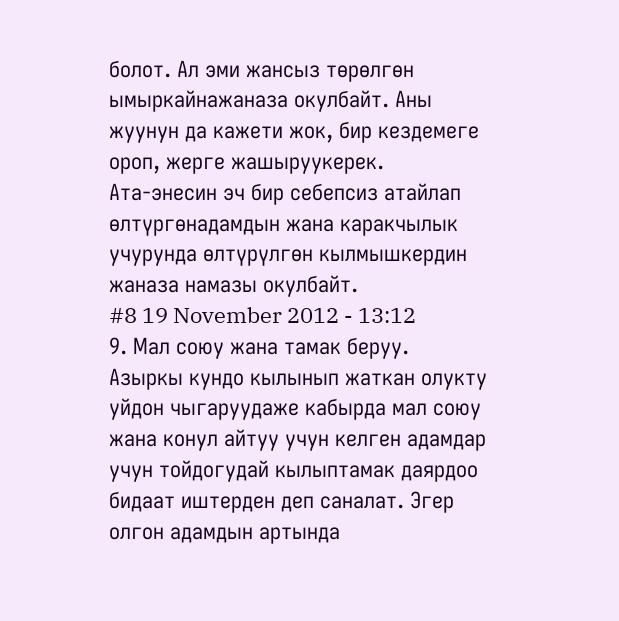болот. Ал эми жансыз төрөлгөн ымыркайнажаназа окулбайт. Аны жуунун да кажети жок, бир кездемеге ороп, жерге жашыруукерек.
Ата-энесин эч бир себепсиз атайлап өлтүргөнадамдын жана каракчылык учурунда өлтүрүлгөн кылмышкердин жаназа намазы окулбайт.
#8 19 November 2012 - 13:12
9. Мал союу жана тамак беруу.
Азыркы кундо кылынып жаткан олукту уйдон чыгаруудаже кабырда мал союу жана конул айтуу учун келген адамдар учун тойдогудай кылыптамак даярдоо бидаат иштерден деп саналат. Эгер олгон адамдын артында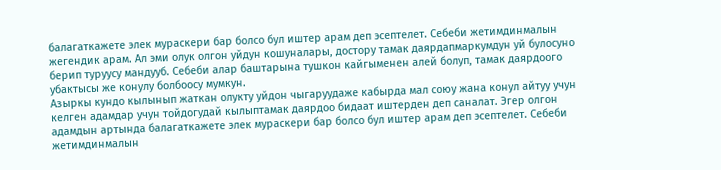балагаткажете элек мураскери бар болсо бул иштер арам деп эсептелет. Себеби жетимдинмалын жегендик арам. Ал эми олук олгон уйдун кошуналары, достору тамак даярдапмаркумдун уй булосуно берип туруусу мандууб. Себеби алар баштарына тушкон кайгыменен алей болуп, тамак даярдоого убактысы же конулу болбоосу мумкун.
Азыркы кундо кылынып жаткан олукту уйдон чыгаруудаже кабырда мал союу жана конул айтуу учун келген адамдар учун тойдогудай кылыптамак даярдоо бидаат иштерден деп саналат. Эгер олгон адамдын артында балагаткажете элек мураскери бар болсо бул иштер арам деп эсептелет. Себеби жетимдинмалын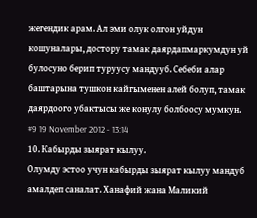жегендик арам. Ал эми олук олгон уйдун кошуналары, достору тамак даярдапмаркумдун уй булосуно берип туруусу мандууб. Себеби алар баштарына тушкон кайгыменен алей болуп, тамак даярдоого убактысы же конулу болбоосу мумкун.
#9 19 November 2012 - 13:14
10. Кабырды зыярат кылуу.
Олумду эстоо учун кабырды зыярат кылуу мандуб амалдеп саналат. Ханафий жана Маликий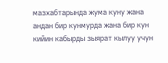мазхабтарында жума куну жана андан бир кунмурда жана бир кун кийин кабырды зыярат кылуу учун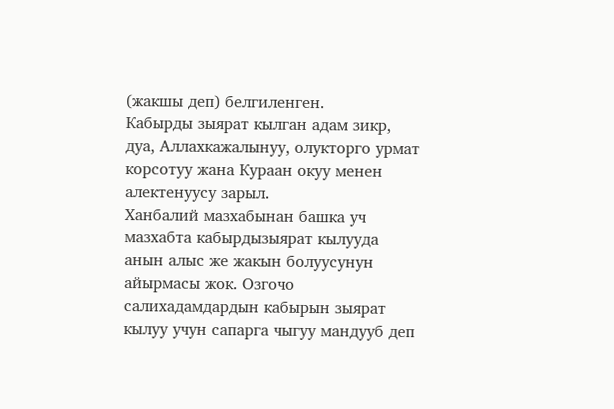(жакшы деп) белгиленген.
Кабырды зыярат кылган адам зикр, дуа, Аллахкажалынуу, олукторго урмат корсотуу жана Кураан окуу менен алектенуусу зарыл.
Ханбалий мазхабынан башка уч мазхабта кабырдызыярат кылууда анын алыс же жакын болуусунун айырмасы жок. Озгочо салихадамдардын кабырын зыярат кылуу учун сапарга чыгуу мандууб деп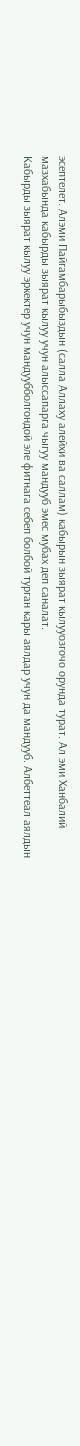эсептелет. Алэми Пайгамбарыбыздын (салла Аллаху алейхи ва саллам) кабырын зыярат кылууозгочо орунда турат. Ал эми Ханбалий мазхабында кабырды зыярат кылуу учун алыссапарга чыгуу мандууб эмес мубах деп саналат.
Кабырды зыярат кылуу эркектер учун мандуубболгондой эле фитнага себеп болбой турган кары аялдар учун да мандууб. Албеттеал аялдын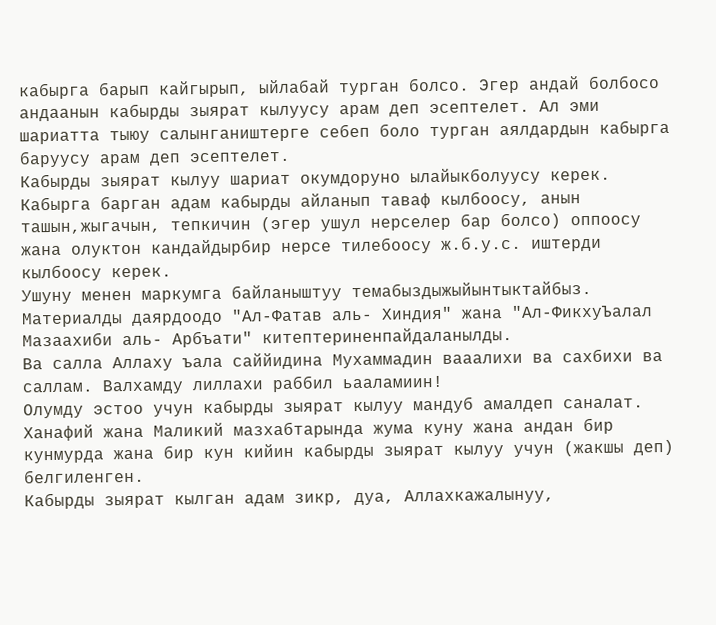кабырга барып кайгырып, ыйлабай турган болсо. Эгер андай болбосо андаанын кабырды зыярат кылуусу арам деп эсептелет. Ал эми шариатта тыюу салынгаништерге себеп боло турган аялдардын кабырга баруусу арам деп эсептелет.
Кабырды зыярат кылуу шариат окумдоруно ылайыкболуусу керек. Кабырга барган адам кабырды айланып таваф кылбоосу, анын ташын,жыгачын, тепкичин (эгер ушул нерселер бар болсо) оппоосу жана олуктон кандайдырбир нерсе тилебоосу ж.б.у.с. иштерди кылбоосу керек.
Ушуну менен маркумга байланыштуу темабыздыжыйынтыктайбыз. Материалды даярдоодо "Ал-Фатав аль- Хиндия" жана "Ал-ФикхуЪалал Мазаахиби аль- Арбъати" китептериненпайдаланылды.
Ва салла Аллаху ъала саййидина Мухаммадин вааалихи ва сахбихи ва саллам. Валхамду лиллахи раббил ьааламиин!
Олумду эстоо учун кабырды зыярат кылуу мандуб амалдеп саналат. Ханафий жана Маликий мазхабтарында жума куну жана андан бир кунмурда жана бир кун кийин кабырды зыярат кылуу учун (жакшы деп) белгиленген.
Кабырды зыярат кылган адам зикр, дуа, Аллахкажалынуу,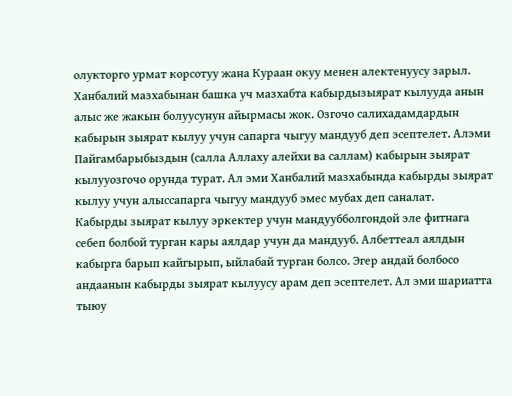олукторго урмат корсотуу жана Кураан окуу менен алектенуусу зарыл.
Ханбалий мазхабынан башка уч мазхабта кабырдызыярат кылууда анын алыс же жакын болуусунун айырмасы жок. Озгочо салихадамдардын кабырын зыярат кылуу учун сапарга чыгуу мандууб деп эсептелет. Алэми Пайгамбарыбыздын (салла Аллаху алейхи ва саллам) кабырын зыярат кылууозгочо орунда турат. Ал эми Ханбалий мазхабында кабырды зыярат кылуу учун алыссапарга чыгуу мандууб эмес мубах деп саналат.
Кабырды зыярат кылуу эркектер учун мандуубболгондой эле фитнага себеп болбой турган кары аялдар учун да мандууб. Албеттеал аялдын кабырга барып кайгырып, ыйлабай турган болсо. Эгер андай болбосо андаанын кабырды зыярат кылуусу арам деп эсептелет. Ал эми шариатта тыюу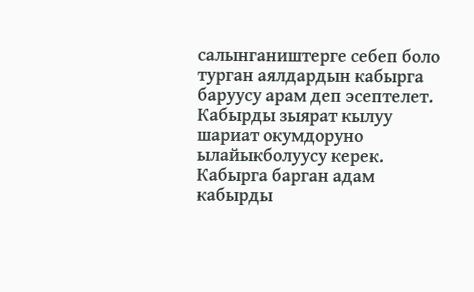салынгаништерге себеп боло турган аялдардын кабырга баруусу арам деп эсептелет.
Кабырды зыярат кылуу шариат окумдоруно ылайыкболуусу керек. Кабырга барган адам кабырды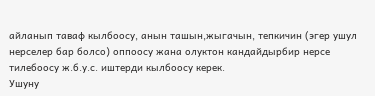айланып таваф кылбоосу, анын ташын,жыгачын, тепкичин (эгер ушул нерселер бар болсо) оппоосу жана олуктон кандайдырбир нерсе тилебоосу ж.б.у.с. иштерди кылбоосу керек.
Ушуну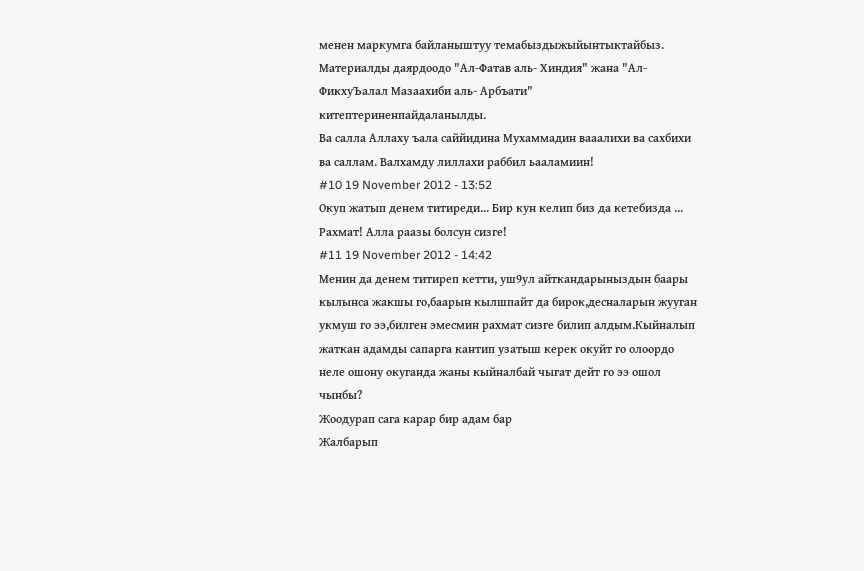менен маркумга байланыштуу темабыздыжыйынтыктайбыз. Материалды даярдоодо "Ал-Фатав аль- Хиндия" жана "Ал-ФикхуЪалал Мазаахиби аль- Арбъати" китептериненпайдаланылды.
Ва салла Аллаху ъала саййидина Мухаммадин вааалихи ва сахбихи ва саллам. Валхамду лиллахи раббил ьааламиин!
#10 19 November 2012 - 13:52
Окуп жатып денем титиреди... Бир кун келип биз да кетебизда ... Рахмат! Алла раазы болсун сизге!
#11 19 November 2012 - 14:42
Менин да денем титиреп кетти, уш9ул айткандарыныздын баары кылынса жакшы го,баарын кылшпайт да бирок,десналарын жууган укмуш го ээ,билген эмесмин рахмат сизге билип алдым.Кыйналып жаткан адамды сапарга кантип узатыш керек окуйт го олоордо неле ошону окуганда жаны кыйналбай чыгат дейт го ээ ошол чынбы?
Жоодурап сага карар бир адам бар
Жалбарып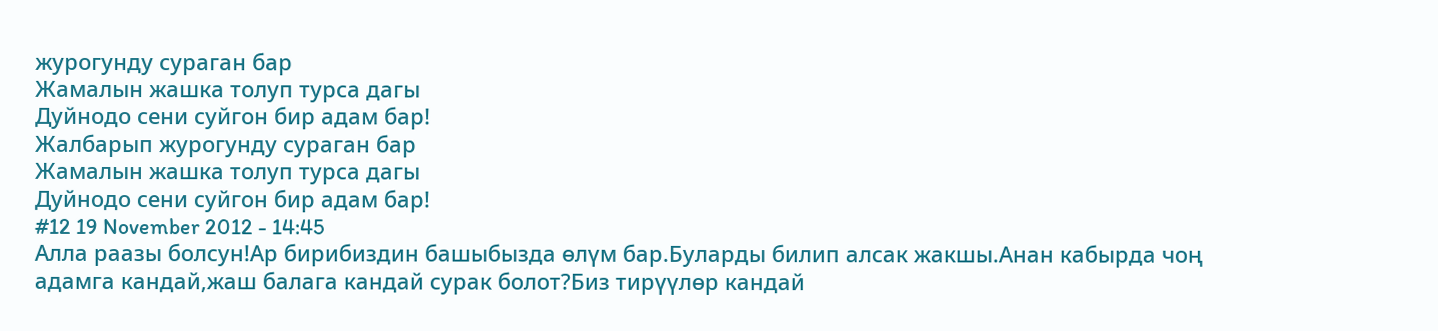журогунду сураган бар
Жамалын жашка толуп турса дагы
Дуйнодо сени суйгон бир адам бар!
Жалбарып журогунду сураган бар
Жамалын жашка толуп турса дагы
Дуйнодо сени суйгон бир адам бар!
#12 19 November 2012 - 14:45
Алла раазы болсун!Ар бирибиздин башыбызда өлүм бар.Буларды билип алсак жакшы.Анан кабырда чоң адамга кандай,жаш балага кандай сурак болот?Биз тирүүлөр кандай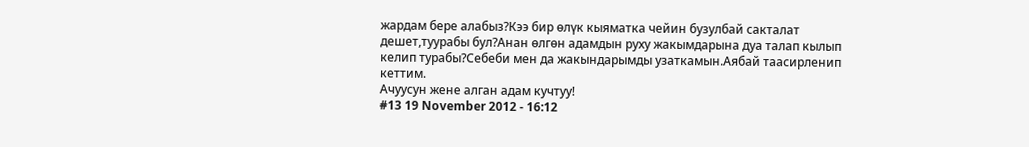жардам бере алабыз?Кээ бир өлүк кыяматка чейин бузулбай сакталат дешет,туурабы бул?Анан өлгөн адамдын руху жакымдарына дуа талап кылып келип турабы?Себеби мен да жакындарымды узаткамын.Аябай таасирленип кеттим.
Ачуусун жене алган адам кучтуу!
#13 19 November 2012 - 16:12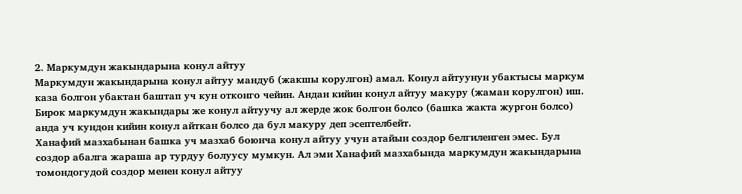2. Маркумдун жакындарына конул айтуу
Маркумдун жакындарына конул айтуу мандуб (жакшы корулгон) амал. Конул айтуунун убактысы маркум каза болгон убактан баштап уч кун отконго чейин. Андан кийин конул айтуу макуру (жаман корулгон) иш. Бирок маркумдун жакындары же конул айтуучу ал жерде жок болгон болсо (башка жакта жургон болсо) анда уч кундон кийин конул айткан болсо да бул макуру деп эсептелбейт.
Ханафий мазхабынан башка уч мазхаб боюнча конул айтуу учун атайын создор белгиленген эмес. Бул создор абалга жараша ар турдуу болуусу мумкун. Ал эми Ханафий мазхабында маркумдун жакындарына томондогудой создор менен конул айтуу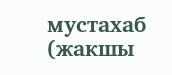мустахаб (жакшы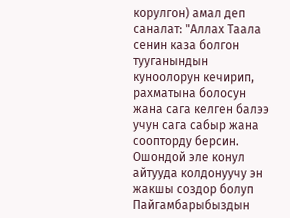корулгон) амал деп саналат: "Аллах Таала сенин каза болгон тууганындын куноолорун кечирип, рахматына болосун жана сага келген балээ учун сага сабыр жана соопторду берсин. Ошондой эле конул айтууда колдонуучу эн жакшы создор болуп Пайгамбарыбыздын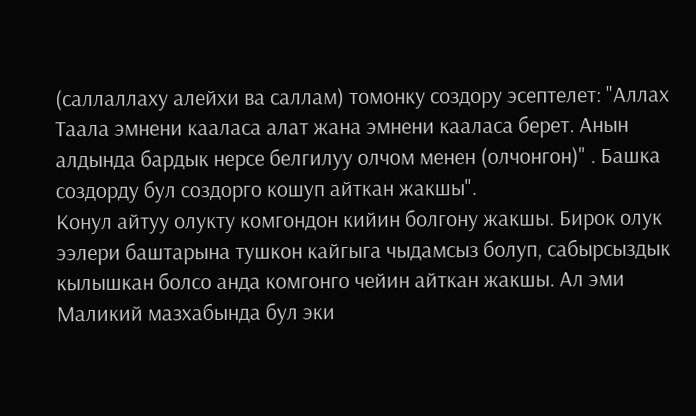(саллаллаху алейхи ва саллам) томонку создору эсептелет: "Аллах Таала эмнени кааласа алат жана эмнени кааласа берет. Анын алдында бардык нерсе белгилуу олчом менен (олчонгон)" . Башка создорду бул создорго кошуп айткан жакшы".
Конул айтуу олукту комгондон кийин болгону жакшы. Бирок олук ээлери баштарына тушкон кайгыга чыдамсыз болуп, сабырсыздык кылышкан болсо анда комгонго чейин айткан жакшы. Ал эми Маликий мазхабында бул эки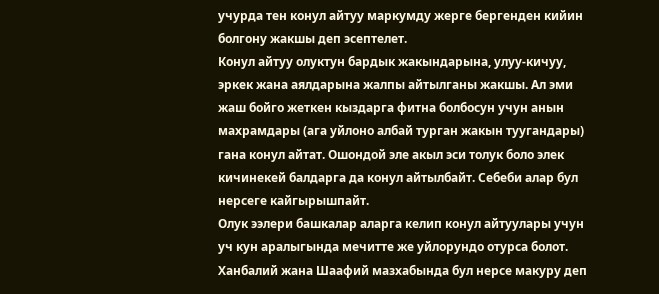учурда тен конул айтуу маркумду жерге бергенден кийин болгону жакшы деп эсептелет.
Конул айтуу олуктун бардык жакындарына, улуу-кичуу, эркек жана аялдарына жалпы айтылганы жакшы. Ал эми жаш бойго жеткен кыздарга фитна болбосун учун анын махрамдары (ага уйлоно албай турган жакын туугандары) гана конул айтат. Ошондой эле акыл эси толук боло элек кичинекей балдарга да конул айтылбайт. Себеби алар бул нерсеге кайгырышпайт.
Олук ээлери башкалар аларга келип конул айтуулары учун уч кун аралыгында мечитте же уйлорундо отурса болот. Ханбалий жана Шаафий мазхабында бул нерсе макуру деп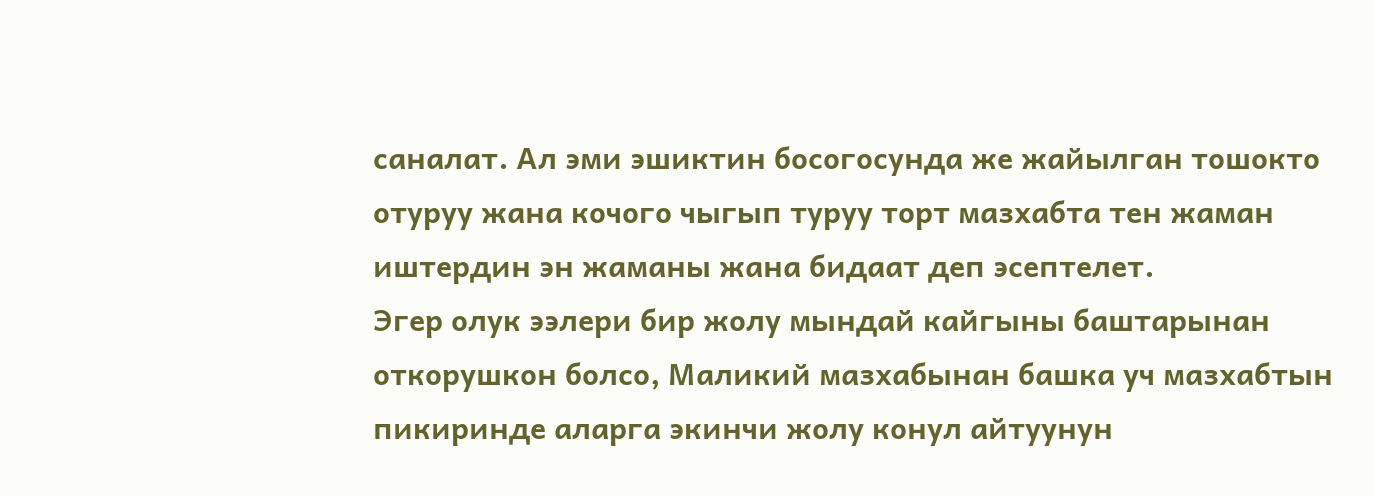саналат. Ал эми эшиктин босогосунда же жайылган тошокто отуруу жана кочого чыгып туруу торт мазхабта тен жаман иштердин эн жаманы жана бидаат деп эсептелет.
Эгер олук ээлери бир жолу мындай кайгыны баштарынан откорушкон болсо, Маликий мазхабынан башка уч мазхабтын пикиринде аларга экинчи жолу конул айтуунун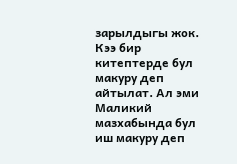зарылдыгы жок. Кээ бир китептерде бул макуру деп айтылат. Ал эми Маликий мазхабында бул иш макуру деп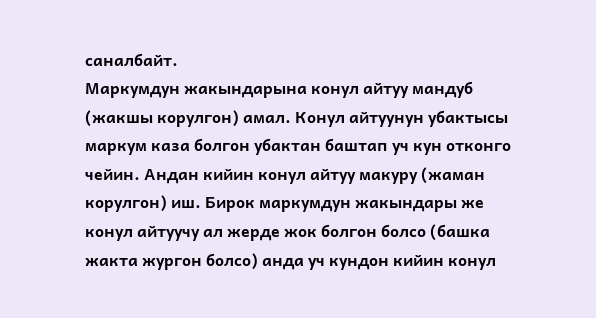саналбайт.
Маркумдун жакындарына конул айтуу мандуб (жакшы корулгон) амал. Конул айтуунун убактысы маркум каза болгон убактан баштап уч кун отконго чейин. Андан кийин конул айтуу макуру (жаман корулгон) иш. Бирок маркумдун жакындары же конул айтуучу ал жерде жок болгон болсо (башка жакта жургон болсо) анда уч кундон кийин конул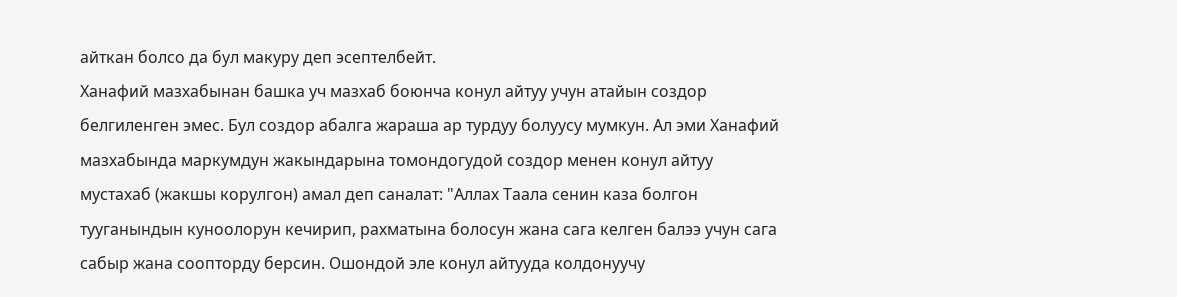айткан болсо да бул макуру деп эсептелбейт.
Ханафий мазхабынан башка уч мазхаб боюнча конул айтуу учун атайын создор белгиленген эмес. Бул создор абалга жараша ар турдуу болуусу мумкун. Ал эми Ханафий мазхабында маркумдун жакындарына томондогудой создор менен конул айтуу мустахаб (жакшы корулгон) амал деп саналат: "Аллах Таала сенин каза болгон тууганындын куноолорун кечирип, рахматына болосун жана сага келген балээ учун сага сабыр жана соопторду берсин. Ошондой эле конул айтууда колдонуучу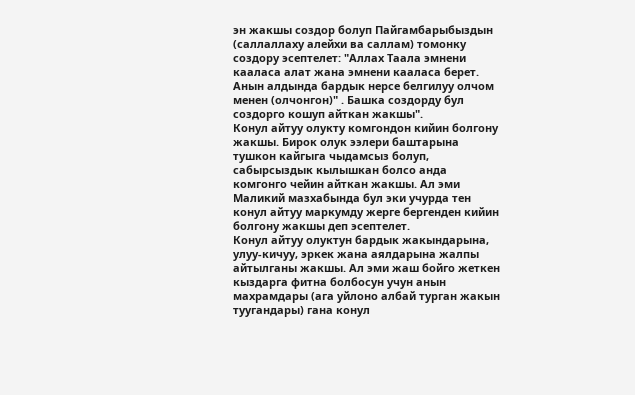эн жакшы создор болуп Пайгамбарыбыздын (саллаллаху алейхи ва саллам) томонку создору эсептелет: "Аллах Таала эмнени кааласа алат жана эмнени кааласа берет. Анын алдында бардык нерсе белгилуу олчом менен (олчонгон)" . Башка создорду бул создорго кошуп айткан жакшы".
Конул айтуу олукту комгондон кийин болгону жакшы. Бирок олук ээлери баштарына тушкон кайгыга чыдамсыз болуп, сабырсыздык кылышкан болсо анда комгонго чейин айткан жакшы. Ал эми Маликий мазхабында бул эки учурда тен конул айтуу маркумду жерге бергенден кийин болгону жакшы деп эсептелет.
Конул айтуу олуктун бардык жакындарына, улуу-кичуу, эркек жана аялдарына жалпы айтылганы жакшы. Ал эми жаш бойго жеткен кыздарга фитна болбосун учун анын махрамдары (ага уйлоно албай турган жакын туугандары) гана конул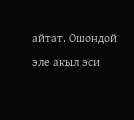айтат. Ошондой эле акыл эси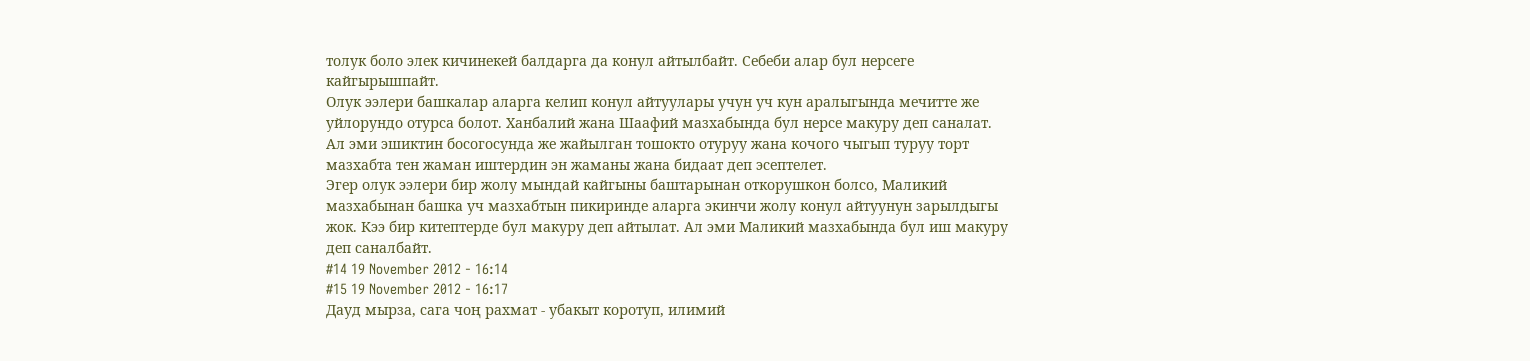толук боло элек кичинекей балдарга да конул айтылбайт. Себеби алар бул нерсеге кайгырышпайт.
Олук ээлери башкалар аларга келип конул айтуулары учун уч кун аралыгында мечитте же уйлорундо отурса болот. Ханбалий жана Шаафий мазхабында бул нерсе макуру деп саналат. Ал эми эшиктин босогосунда же жайылган тошокто отуруу жана кочого чыгып туруу торт мазхабта тен жаман иштердин эн жаманы жана бидаат деп эсептелет.
Эгер олук ээлери бир жолу мындай кайгыны баштарынан откорушкон болсо, Маликий мазхабынан башка уч мазхабтын пикиринде аларга экинчи жолу конул айтуунун зарылдыгы жок. Кээ бир китептерде бул макуру деп айтылат. Ал эми Маликий мазхабында бул иш макуру деп саналбайт.
#14 19 November 2012 - 16:14
#15 19 November 2012 - 16:17
Дауд мырза, сага чоң рахмат - убакыт коротуп, илимий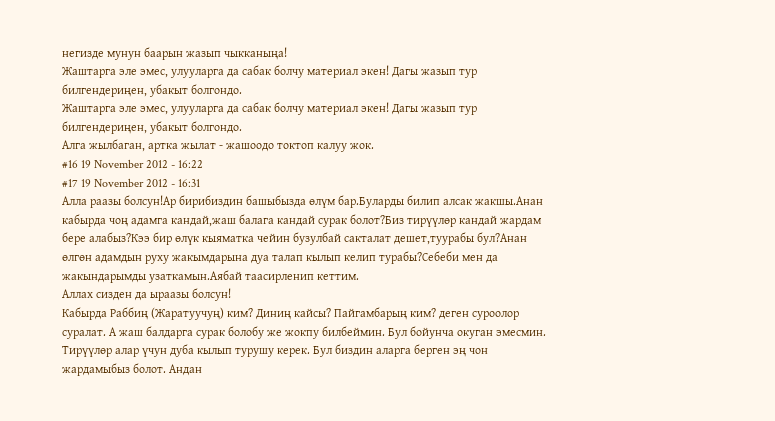негизде мунун баарын жазып чыкканыңа!
Жаштарга эле эмес, улууларга да сабак болчу материал экен! Дагы жазып тур билгендериңен, убакыт болгондо.
Жаштарга эле эмес, улууларга да сабак болчу материал экен! Дагы жазып тур билгендериңен, убакыт болгондо.
Алга жылбаган, артка жылат - жашоодо токтоп калуу жок.
#16 19 November 2012 - 16:22
#17 19 November 2012 - 16:31
Алла раазы болсун!Ар бирибиздин башыбызда өлүм бар.Буларды билип алсак жакшы.Анан кабырда чоң адамга кандай,жаш балага кандай сурак болот?Биз тирүүлөр кандай жардам бере алабыз?Кээ бир өлүк кыяматка чейин бузулбай сакталат дешет,туурабы бул?Анан өлгөн адамдын руху жакымдарына дуа талап кылып келип турабы?Себеби мен да жакындарымды узаткамын.Аябай таасирленип кеттим.
Аллах сизден да ыраазы болсун!
Кабырда Раббиң (Жаратуучуң) ким? Диниң кайсы? Пайгамбарың ким? деген суроолор суралат. А жаш балдарга сурак болобу же жокпу билбеймин. Бул бойунча окуган эмесмин.
Тирүүлөр алар үчун дуба кылып турушу керек. Бул биздин аларга берген эң чон жардамыбыз болот. Андан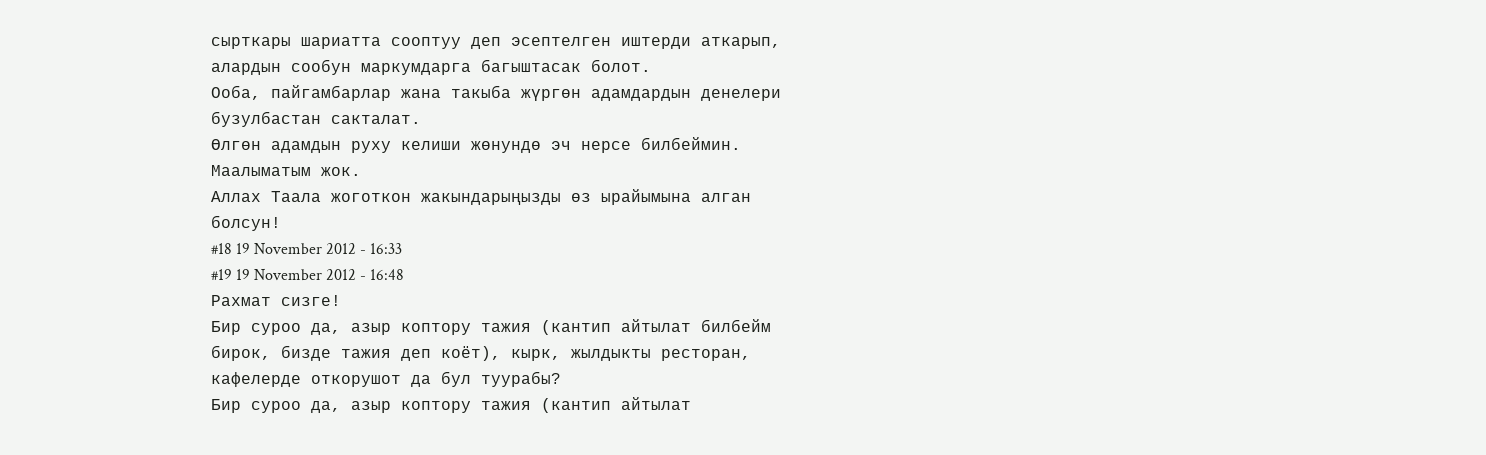сырткары шариатта сооптуу деп эсептелген иштерди аткарып, алардын сообун маркумдарга багыштасак болот.
Ооба, пайгамбарлар жана такыба жүргөн адамдардын денелери бузулбастан сакталат.
Өлгөн адамдын руху келиши жөнундө эч нерсе билбеймин. Маалыматым жок.
Аллах Таала жоготкон жакындарыңызды өз ырайымына алган болсун!
#18 19 November 2012 - 16:33
#19 19 November 2012 - 16:48
Рахмат сизге!
Бир суроо да, азыр коптору тажия (кантип айтылат билбейм бирок, бизде тажия деп коёт), кырк, жылдыкты ресторан, кафелерде откорушот да бул туурабы?
Бир суроо да, азыр коптору тажия (кантип айтылат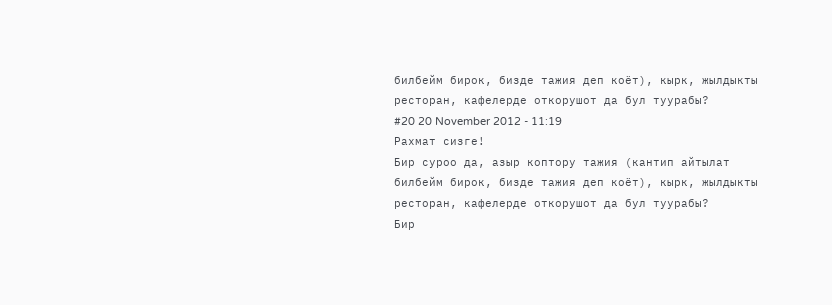билбейм бирок, бизде тажия деп коёт), кырк, жылдыкты ресторан, кафелерде откорушот да бул туурабы?
#20 20 November 2012 - 11:19
Рахмат сизге!
Бир суроо да, азыр коптору тажия (кантип айтылат билбейм бирок, бизде тажия деп коёт), кырк, жылдыкты ресторан, кафелерде откорушот да бул туурабы?
Бир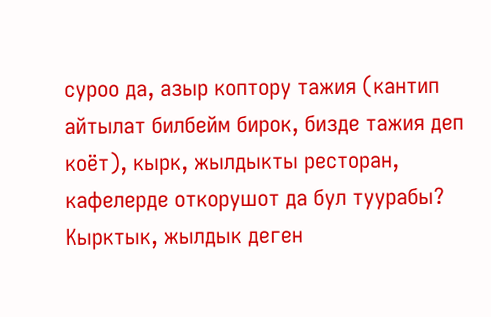суроо да, азыр коптору тажия (кантип айтылат билбейм бирок, бизде тажия деп коёт), кырк, жылдыкты ресторан, кафелерде откорушот да бул туурабы?
Кырктык, жылдык деген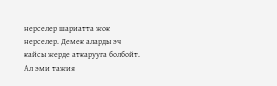нерселер шариатта жок нерселер. Демек аларды эч кайсы жерде аткарууга болбойт. Ал эми тажия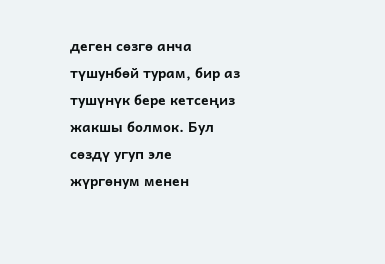деген сөзгө анча түшунбөй турам, бир аз тушүнүк бере кетсеңиз жакшы болмок. Бул сөздү угуп эле жүргөнум менен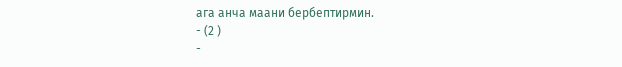ага анча маани бербептирмин.
- (2 )
-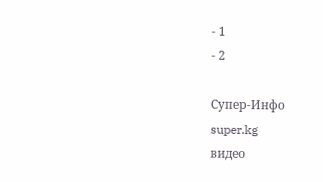- 1
- 2

Супер-Инфо
super.kg
видео